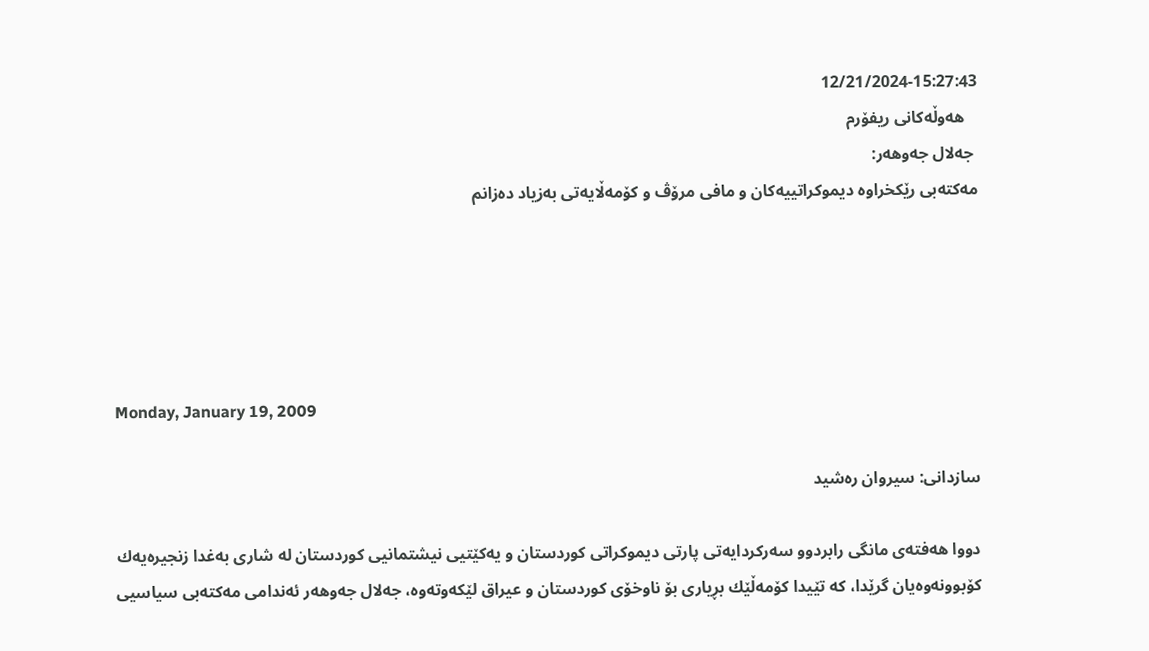12/21/2024-15:27:43
   هه‌وڵه‌كانی‌ ریفۆرم
 جه‌لال جه‌وهه‌ر:
مه‌كته‌بی‌ رێكخراوه‌ دیموكراتییه‌كان و مافی‌ مرۆڤ و كۆمه‌ڵایه‌تی‌ به‌زیاد ده‌زانم





Monday, January 19, 2009

سازدانی‌: سیروان ره‌شید

دووا هه‌فته‌ی‌ مانگی‌ رابردوو سه‌ركردایه‌تی‌ پارتی‌ دیموكراتی‌ كوردستان و یه‌كێتیی‌ نیشتمانیی‌ كوردستان له ‌شاری‌ به‌غدا زنجیره‌یه‌ك كۆبوونه‌وه‌یان گرێدا، كه‌ تێیدا كۆمه‌ڵێك بڕیاری‌ بۆ ناوخۆی‌ كوردستان و عیراق لێكه‌وته‌وه‌، جه‌لال جه‌وهه‌ر ئه‌ندامی‌ مه‌كته‌بی‌ سیاسیی‌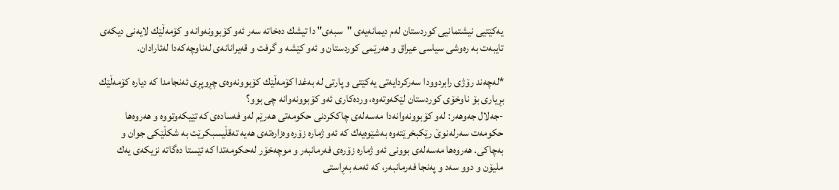یه‌كێتیی نیشتمانیی‌ كوردستان له‌م دیمانه‌یه‌ی "سبه‌ی‌" دا تیشك ده‌خاته‌ سه‌ر ئه‌و كۆبوونه‌وانه‌ و كۆمه‌ڵێك لایه‌نی دیكه‌ی تایبه‌ت به‌ ره‌وشی سیاسی عیراق و هه‌رێمی كوردستان و ئه‌و كێشه‌ و گرفت و قه‌یرانانه‌ی له‌ناوچه‌كه‌دا له‌ئارادان.

*له‌چه‌ند رۆژی‌ رابردوودا سه‌ركردایه‌تی‌ یه‌كێتی‌ و پارتی‌ له‌ به‌غدا كۆمه‌ڵێك كۆبوونه‌وه‌ی‌ چڕوپڕی‌ ئه‌نجامدا كه‌ دیاره‌ كۆمه‌ڵێك بڕیاری‌ بۆ ناوخۆی‌ كوردستان لێكه‌وته‌وه‌، ورده‌كاری‌ ئه‌و كۆبوونه‌وانه‌ چی‌ بوو؟
-جه‌لال جه‌وهه‌ر: له‌و كۆبوونه‌وانه‌دا مه‌سه‌له‌ی‌ چاككردنی‌ حكومه‌تی‌ هه‌رێم له‌و فه‌ساده‌ی‌ كه‌ تێیكه‌وتووه‌ و هه‌روه‌ها حكومه‌ت سه‌رله‌نوێ‌ رێكبخرێته‌وه‌ به‌شێوه‌یه‌ك كه‌ ئه‌و ژماره‌ زۆره‌ وه‌زاره‌ته‌ی‌ هه‌یه‌ ته‌قڵیسبكرێت به‌ شكڵێكی‌ جوان و به‌چاكی‌. هه‌روه‌ها مه‌سه‌له‌ی‌ بوونی‌ ئه‌و ژماره‌ زۆره‌ی‌ فه‌رمانبه‌ر و موچه‌خۆر له‌حكومه‌تدا كه‌ ئێستا ده‌گاته‌ نزیكه‌ی‌ یه‌ك ملیۆن و دوو سه‌د و په‌نجا فه‌رمانبه‌ر، كه‌ ئه‌مه‌ به‌ڕاستی‌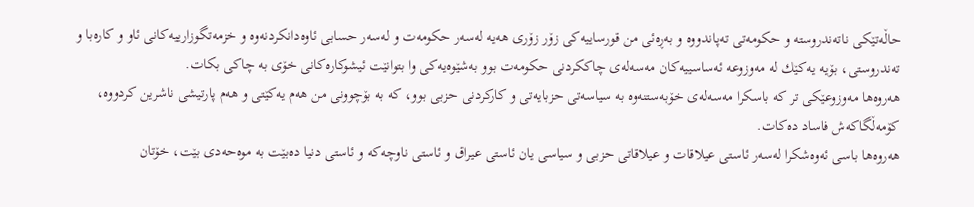حاڵه‌تێكی‌ ناته‌ندروسته‌ و حكومه‌تی‌ ته‌پاندووه‌ و به‌ڕه‌ئی‌ من قورساییه‌كی‌ زۆر زۆری‌ هه‌یه‌ له‌سه‌ر حكومه‌ت و له‌سه‌ر حسابی‌ ئاوه‌دانكردنه‌وه‌ و خزمه‌تگوزارییه‌كانی‌ ئاو و كاره‌با و ته‌ندروستی‌، بۆیه‌ یه‌كێك له‌ مه‌وزوعه‌ ئه‌ساسییه‌كان مه‌سه‌له‌ی‌ چاككردنی‌ حكومه‌ت بوو به‌شێوه‌یه‌كی‌ وا بتوانێت ئیشوكاره‌كانی‌ خۆی‌ به‌ چاكی‌ بكات.
هه‌روه‌ها مه‌وزوعێكی‌ تر كه‌ باسكرا مه‌سه‌له‌ی‌ خۆبه‌ستنه‌وه‌ به‌ سیاسه‌تی‌ حزبایه‌تی‌ و كاركردنی‌ حزبی‌ بوو، كه‌ به‌ بۆچوونی‌ من هه‌م یه‌كێتی‌ و هه‌م پارتیشی‌ ناشرین كردووه‌، كۆمه‌ڵگاكه‌ش فاساد ده‌كات.
هه‌روه‌ها باسی‌ ئه‌وه‌شكرا له‌سه‌ر ئاستی‌ عیلاقات و عیلاقاتی‌ حزبی‌ و سیاسی‌ یان ئاستی‌ عیراق و ئاستی‌ ناوچه‌كه‌ و ئاستی‌ دنیا ده‌بێت به‌ موه‌حه‌دی‌ بێت، خۆتان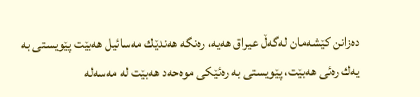ده‌زانن كێشه‌مان له‌گه‌ڵ عیراق هه‌یه‌، ره‌نگه‌ هه‌ندێك مه‌سائیل هه‌بێت پێویستی‌ به‌ یه‌ك ره‌ئی‌ هه‌بێت، پێویستی‌ به‌ ره‌ئێكی‌ موه‌حه‌د هه‌بێت له‌ مه‌سه‌له‌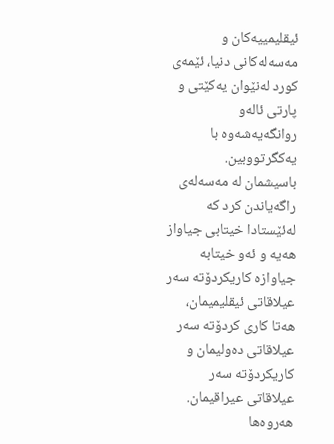ئیقلیمییه‌كان و مه‌سه‌له‌كانی‌ دنیا، ئێمه‌ی‌ كورد له‌نێوان یه‌كێتی‌ و پارتی‌ ئاله‌و روانگه‌یه‌شه‌وه‌ با یه‌كگرتووبین.
باسیشمان له‌ مه‌سه‌له‌ی‌ راگه‌یاندن كرد كه‌ له‌ئێستادا خیتابی‌ جیاواز هه‌یه‌ و ئه‌و خیتابه‌ جیاوازه‌ كاریكردۆته‌ سه‌ر عیلاقاتی‌ ئیقلیمیمان، هه‌تا كاری‌ كردۆته‌ سه‌ر عیلاقاتی‌ ده‌ولیمان و كاریكردۆته‌ سه‌ر عیلاقاتی‌ عیراقیمان.
هه‌روه‌ها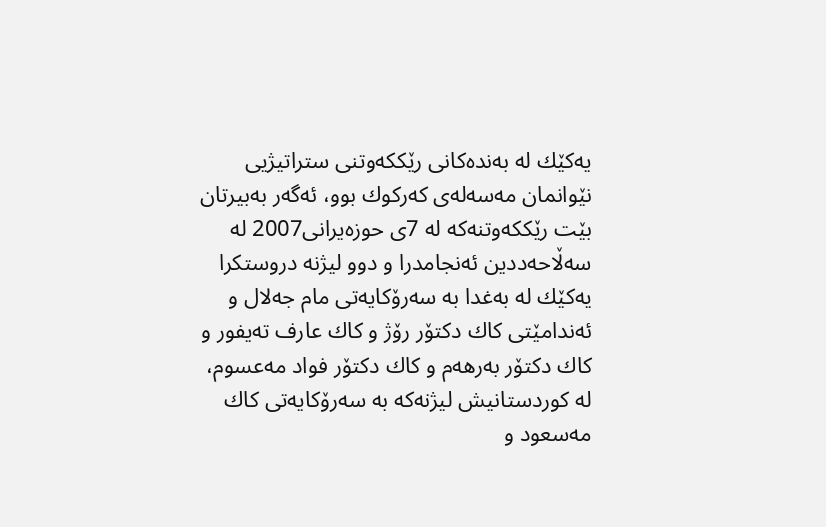یه‌كێك له‌ به‌نده‌كانی‌ رێككه‌وتنی‌ ستراتیژیی نێوانمان مه‌سه‌له‌ی‌ كه‌ركوك بوو، ئه‌گه‌ر به‌بیرتان بێت رێككه‌وتنه‌كه‌ له‌ 7ی‌ حوزه‌یرانی‌2007 له‌ سه‌ڵاحه‌ددین ئه‌نجامدرا و دوو لیژنه‌ دروستكرا یه‌كێك له‌ به‌غدا به‌ سه‌رۆكایه‌تی‌ مام جه‌لال و ئه‌ندامێتی‌ كاك دكتۆر رۆژ و كاك عارف ته‌یفور و كاك دكتۆر به‌رهه‌م و كاك دكتۆر فواد مه‌عسوم، له‌ كوردستانیش لیژنه‌كه‌ به‌ سه‌رۆكایه‌تی‌ كاك مه‌سعود و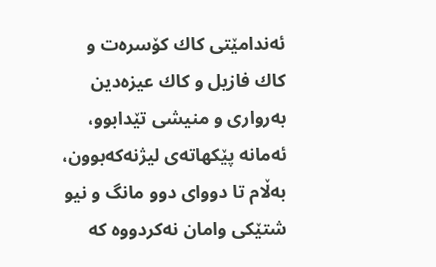ئه‌ندامێتی‌ كاك كۆسره‌ت و كاك فازیل و كاك عیزه‌دین به‌رواری‌ و منیشی‌ تێدابوو، ئه‌مانه‌ پێكهاته‌ی‌ لیژنه‌كه‌بوون، به‌ڵام تا دووای‌ دوو مانگ و نیو شتێكی‌ وامان نه‌كردووه‌ كه‌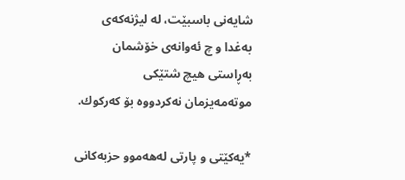شایه‌نی‌ باسبێت، له‌ لیژنه‌كه‌ی‌ به‌غدا و چ ئه‌وانه‌ی‌ خۆشمان به‌ڕاستی‌ هیچ شتێكی‌ موته‌مه‌یزمان نه‌كردووه‌ بۆ كه‌ركوك.

*یه‌كێتی‌ و پارتی‌ له‌هه‌موو حزبه‌كانی‌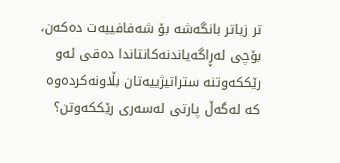تر زیاتر بانگه‌شه‌ بۆ شه‌فافییه‌ت ده‌كه‌ن، بۆچی‌ له‌ڕاگه‌یاندنه‌كانتاندا ده‌قی‌ ئه‌و رێككه‌وتنه‌ ستراتیژییه‌تان بڵاونه‌كرده‌وه‌ كه‌ له‌گه‌ڵ پارتی‌ له‌سه‌ری‌ رێككه‌وتن؟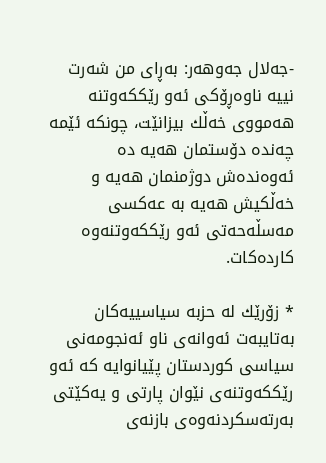-جه‌لال جه‌وهه‌ر: به‌ڕای‌ من شه‌رت نییه‌ ناوه‌ڕۆكی‌ ئه‌و رێككه‌وتنه‌ هه‌مووی‌ خه‌ڵك بیزانێت، چونكه‌ ئێمه‌ چه‌نده‌ دۆستمان هه‌یه‌ ده‌ ئه‌وه‌نده‌ش دوژمنمان هه‌یه‌ و خه‌ڵكیش هه‌یه‌ به‌ عه‌كسی‌ مه‌سڵه‌حه‌تی‌ ئه‌و رێككه‌وتنه‌وه‌ كارده‌كات.

* زۆرێك له‌ حزبه‌ سیاسییه‌كان به‌تایبه‌ت ئه‌وانه‌ی‌ ناو ئه‌نجومه‌نی‌ سیاسی‌ كوردستان پێیانوایه‌ كه‌ ئه‌و رێككه‌وتنه‌ی‌ نێوان پارتی‌ و یه‌كێتی‌ به‌رته‌سكردنه‌وه‌ی‌ بازنه‌ی‌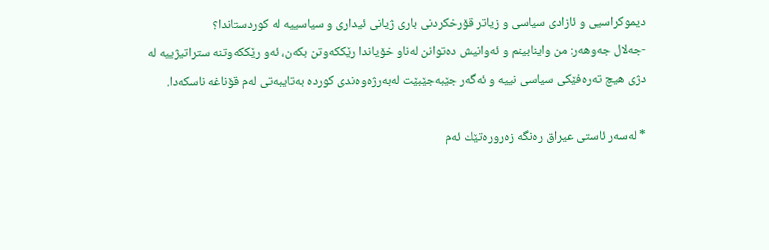دیموكراسیی و ئازادی‌ سیاسی‌ و زیاتر قۆرخكردنی‌ باری‌ ژیانی ئیداری‌ و سیاسییه‌ له‌ كوردستاندا؟
-جه‌لال جه‌وهه‌ر: من واینابینم و ئه‌وانیش ده‌توانن له‌ناو خۆیاندا رێككه‌وتن بكه‌ن، ئه‌و رێككه‌وتنه‌ ستراتیژییه‌ له‌ دژی‌ هیچ ته‌ره‌فێكی‌ سیاسی‌ نییه‌ و ئه‌گه‌ر جێبه‌جێبێت له‌به‌رژه‌وه‌ندی‌ كورده‌ به‌تایبه‌تی‌ له‌م قۆناغه‌ ناسكه‌دا.

* له‌سه‌ر ئاستی‌ عیراق ره‌نگه‌ زه‌روره‌تێك ئه‌م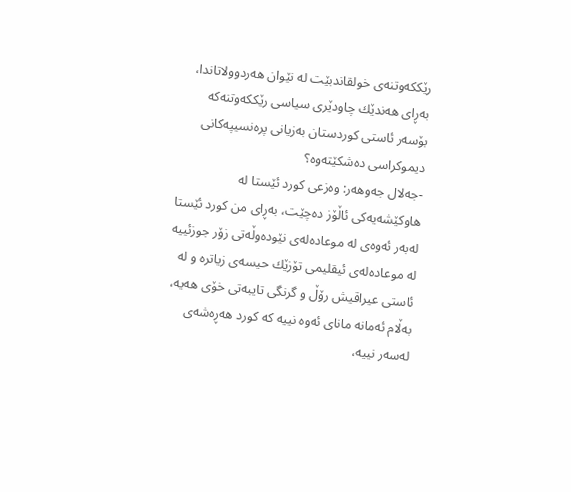رێككه‌وتنه‌ی‌ خولقاندبێت له‌ نێوان هه‌ردوولاتاندا، به‌ڕای‌ هه‌ندێك چاودێری‌ سیاسی‌ رێككه‌وتنه‌كه‌ بۆسه‌ر ئاستی‌ كوردستان به‌زیانی‌ پره‌نسیپه‌كانی‌ دیموكراسی‌ ده‌شكێته‌وه‌؟
-جه‌لال جه‌وهه‌ر: وه‌زعی‌ كورد ئێستا له‌ هاوكێشه‌یه‌كی‌ ئاڵۆز ده‌چێت، به‌ڕای‌ من كورد ئێستا له‌به‌ر ئه‌وه‌ی‌ له‌ موعاده‌له‌ی‌ نێوده‌وڵه‌تی‌ زۆر جوزئییه‌ له‌ موعاده‌له‌ی‌ ئیقلیمی‌ تۆزێك حیسه‌ی‌ زیاتره‌ و له‌ ئاستی‌ عیراقیش رۆڵ و گرنگی‌ تایبه‌تی‌ خۆی‌ هه‌یه‌، به‌ڵام ئه‌مانه‌ مانای‌ ئه‌وه‌ نییه‌ كه‌ كورد هه‌ڕه‌شه‌ی‌ له‌سه‌ر نییه‌،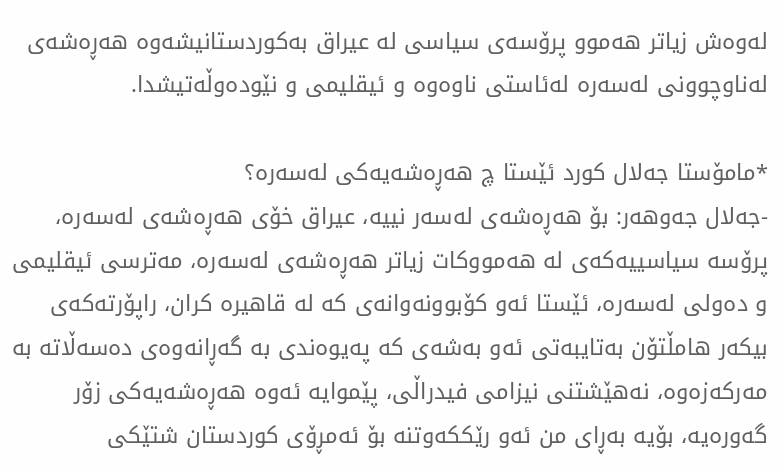له‌وه‌ش زیاتر هه‌موو پرۆسه‌ی‌ سیاسی‌ له‌ عیراق به‌كوردستانیشه‌وه‌ هه‌ڕه‌شه‌ی‌ له‌ناوچوونی‌ له‌سه‌ره‌ له‌ئاستی‌ ناوه‌وه‌ و ئیقلیمی‌ و نێوده‌وڵه‌تیشدا.

*مامۆستا جه‌لال كورد ئێستا چ هه‌ڕه‌شه‌یه‌كی‌ له‌سه‌ره‌؟
-جه‌لال جه‌وهه‌ر: بۆ هه‌ڕه‌شه‌ی‌ له‌سه‌ر نییه‌، عیراق خۆی‌ هه‌ڕه‌شه‌ی‌ له‌سه‌ره‌، پرۆسه‌ سیاسییه‌كه‌ی‌ له‌ هه‌مووكات زیاتر هه‌ڕه‌شه‌ی‌ له‌سه‌ره‌، مه‌ترسی‌ ئیقلیمی‌ و ده‌ولی‌ له‌سه‌ره‌، ئێستا ئه‌و كۆبوونه‌وانه‌ی‌ كه‌ له‌ قاهیره‌ كران، راپۆرته‌كه‌ی‌ بیكه‌ر هامڵتۆن به‌تایبه‌تی‌ ئه‌و به‌شه‌ی‌ كه‌ په‌یوه‌ندی‌ به‌ گه‌ڕانه‌وه‌ی‌ ده‌سه‌ڵاته‌ به‌ مه‌ركه‌زه‌وه‌، نه‌هێشتنی‌ نیزامی‌ فیدراڵی‌، پێموایه‌ ئه‌وه‌ هه‌ڕه‌شه‌یه‌كی‌ زۆر گه‌وره‌یه‌، بۆیه‌ به‌ڕای‌ من ئه‌و رێككه‌وتنه‌ بۆ ئه‌مڕۆی‌ كوردستان شتێكی‌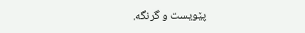پێویست و گرنگه‌.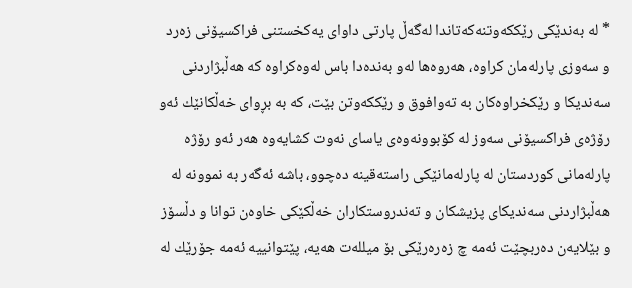* له‌ به‌ندێكی‌ رێككه‌وتنه‌كه‌تاندا له‌گه‌ڵ پارتی‌ داوای‌ یه‌كخستنی‌ فراكسیۆنی‌ زه‌رد و سه‌وزی‌ پارله‌مان كراوه‌، هه‌روه‌ها له‌و به‌نده‌دا باس له‌وه‌كراوه‌ كه‌ هه‌ڵبژاردنی‌ سه‌ندیكا و رێكخراوه‌كان به‌ ته‌وافوق و رێككه‌وتن بێت، كه‌ به‌ بڕوای‌ خه‌ڵكانێك ئه‌و رۆژه‌ی‌ فراكسیۆنی‌ سه‌وز له‌ كۆبوونه‌وه‌ی‌ یاسای‌ نه‌وت كشایه‌وه‌ هه‌ر ئه‌و رۆژه‌ پارله‌مانی‌ كوردستان له‌ پارله‌مانێكی‌ راسته‌قینه‌ ده‌چوو، باشه‌ ئه‌گه‌ر به‌ نموونه‌ له‌ هه‌ڵبژاردنی‌ سه‌ندیكای‌ پزیشكان و ته‌ندروستكاران خه‌ڵكێكی‌ خاوه‌ن توانا و دڵسۆز و بێلایه‌ن ده‌ربچێت ئه‌مه‌ چ زه‌ره‌رێكی‌ بۆ میلله‌ت هه‌یه‌، پێتوانییه‌ ئه‌مه‌ جۆرێك له‌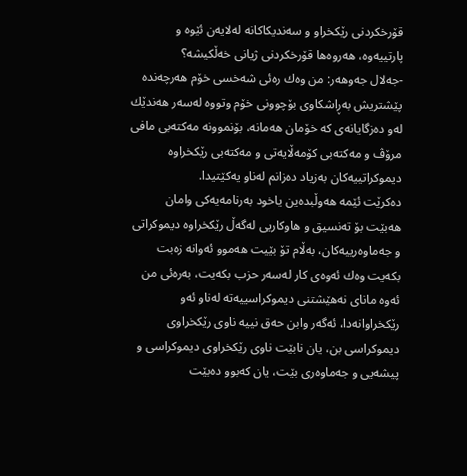قۆرخكردنی‌ رێكخراو و سه‌ندیكاكانه‌ له‌لایه‌ن ئێوه‌ و پارتییه‌وه‌، هه‌روه‌ها قۆرخكردنی‌ ژیانی‌ خه‌ڵكیشه‌؟
-جه‌لال جه‌وهه‌ر: من وه‌ك ره‌ئی‌ شه‌خسی‌ خۆم هه‌رچه‌نده‌ پێشتریش به‌ڕاشكاوی‌ بۆچوونی‌ خۆم وتووه‌ له‌سه‌ر هه‌ندێك له‌و ده‌زگایانه‌ی‌ كه‌ خۆمان هه‌مانه‌، بۆنموونه‌ مه‌كته‌بی‌ مافی‌ مرۆڤ و مه‌كته‌بی‌ كۆمه‌ڵایه‌تی‌ و مه‌كته‌بی‌ رێكخراوه‌ دیموكراتییه‌كان به‌زیاد ده‌زانم له‌ناو یه‌كێتیدا.
ده‌كرێت ئێمه‌ هه‌وڵبده‌ین یاخود به‌رنامه‌یه‌كی‌ وامان هه‌بێت بۆ ته‌نسیق و هاوكاریی‌ له‌گه‌ڵ رێكخراوه‌ دیموكراتی‌ و جه‌ماوه‌رییه‌كان، به‌ڵام تۆ بێیت هه‌موو ئه‌وانه‌ زه‌بت بكه‌یت وه‌ك ئه‌وه‌ی‌ كار له‌سه‌ر حزب بكه‌یت، به‌ره‌ئی‌ من ئه‌وه‌ مانای‌ نه‌هێشتنی‌ دیموكراسییه‌ته‌ له‌ناو ئه‌و رێكخراوانه‌دا، ئه‌گه‌ر وابن حه‌ق نییه‌ ناوی‌ رێكخراوی‌ دیموكراسی‌ بن، یان نابێت ناوی‌ رێكخراوی‌ دیموكراسی‌ و پیشه‌یی‌ و جه‌ماوه‌ری‌ بێت، یان كه‌بوو ده‌بێت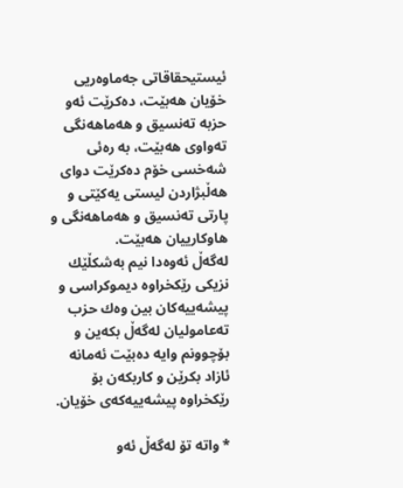ئیستیحقاقاتی‌ جه‌ماوه‌ریی‌ خۆیان هه‌بێت، ده‌كرێت ئه‌و حزبه‌ ته‌نسیق و هه‌ماهه‌نگی‌ ته‌واوی‌ هه‌بێت، به‌ ره‌ئی‌ شه‌خسی‌ خۆم ده‌كرێت دوای‌ هه‌ڵبژاردن لیستی‌ یه‌كێتی‌ و پارتی‌ ته‌نسیق و هه‌ماهه‌نگی‌ و هاوكارییان هه‌بێت.
له‌گه‌ڵ ئه‌وه‌دا نیم به‌شكڵێك نزیكی‌ رێكخراوه‌ دیموكراسی‌ و پیشه‌ییه‌كان بین وه‌ك حزب ته‌عامولیان له‌گه‌ڵ بكه‌ین و بۆچوونم وایه‌ ده‌بێت ئه‌مانه‌ ئازاد بكرێن و كاربكه‌ن بۆ رێكخراوه‌ پیشه‌ییه‌كه‌ی‌ خۆیان.

* واته‌ تۆ له‌گه‌ڵ ئه‌و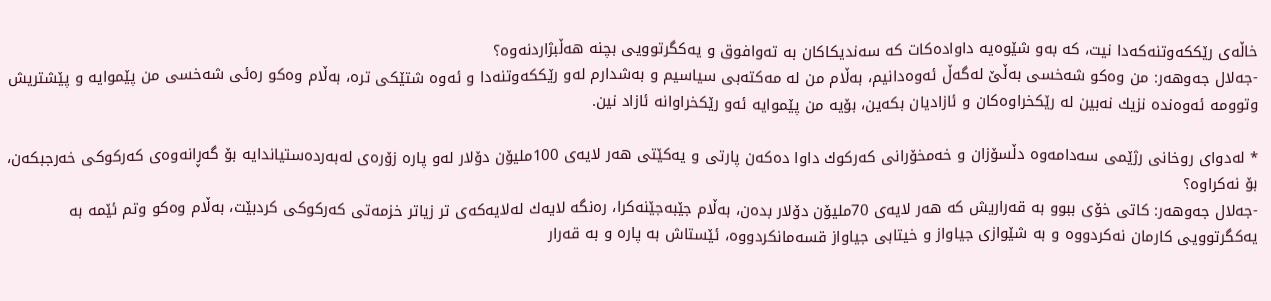خاڵه‌ی‌ رێككه‌وتنه‌كه‌دا نیت، كه‌ به‌و شێوه‌یه‌ داواده‌كات كه‌ سه‌ندیكاكان به‌ ته‌وافوق و یه‌كگرتوویی‌ بچنه‌ هه‌ڵبژاردنه‌وه‌؟
-جه‌لال جه‌وهه‌ر: من وه‌كو شه‌خسی‌ به‌ڵێ‌ له‌گه‌ڵ ئه‌وه‌دانیم، به‌ڵام من له‌ مه‌كته‌بی‌ سیاسیم و به‌شدارم له‌و رێككه‌وتنه‌دا و ئه‌وه‌ شتێكی‌ تره‌، به‌ڵام وه‌كو ره‌ئی‌ شه‌خسی‌ من پێموایه‌ و پێشتریش وتوومه‌ ئه‌وه‌نده‌ نزیك نه‌بین له‌ رێكخراوه‌كان و ئازادیان بكه‌ین، بۆیه‌ من پێموایه‌ ئه‌و رێكخراوانه‌ ئازاد نین.

* له‌دوای‌ روخانی رژێمی سه‌دامه‌وه‌ دڵسۆزان و خه‌مخۆرانی‌ كه‌ركوك داوا ده‌كه‌ن پارتی‌ و یه‌كێتی‌ هه‌ر لایه‌ی‌ 100ملیۆن دۆلار له‌و پاره‌ زۆره‌ی‌ له‌به‌رده‌ستیاندایه‌ بۆ گه‌ڕانه‌وه‌ی‌ كه‌ركوكی‌ خه‌رجبكه‌ن، بۆ نه‌كراوه‌؟
-جه‌لال جه‌وهه‌ر: كاتی‌ خۆی‌ ببوو به‌ قه‌راریش كه‌ هه‌ر لایه‌ی‌ 70ملیۆن دۆلار بده‌ن، به‌ڵام جێبه‌جێنه‌كرا، ره‌نگه‌ لایه‌ك له‌لایه‌كه‌ی‌ تر زیاتر خزمه‌تی‌ كه‌ركوكی‌ كردبێت، به‌ڵام وه‌كو وتم ئێمه‌ به‌ یه‌كگرتوویی‌ كارمان نه‌كردووه‌ و به‌ شێوازی جیاواز و خیتابی‌ جیاواز قسه‌مانكردووه‌، ئێستاش به‌ پاره‌ و به‌ قه‌رار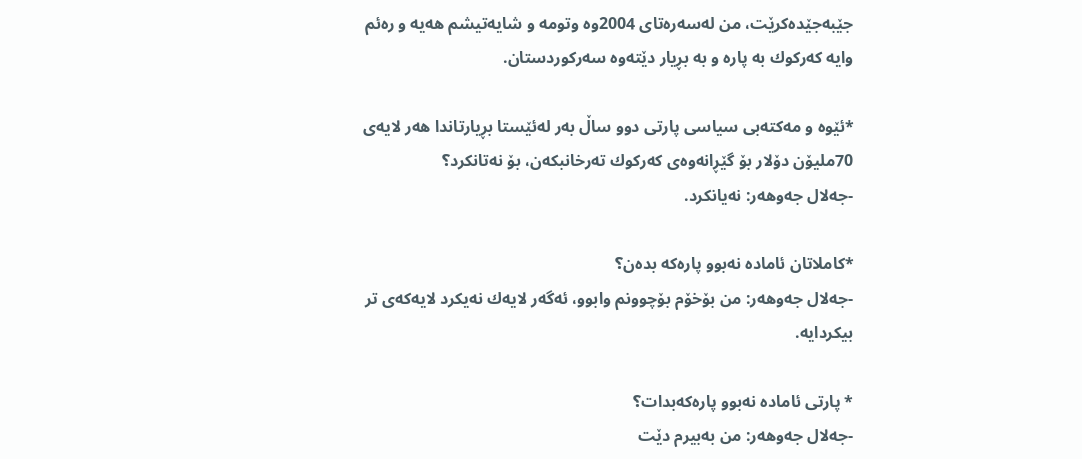جێبه‌جێده‌كرێت، من له‌سه‌ره‌تای‌ 2004وه‌ وتومه‌ و شایه‌تیشم هه‌یه‌ و ره‌ئم وایه‌ كه‌ركوك به‌ پاره‌ و به‌ بڕیار دێته‌وه‌ سه‌ركوردستان.

*ئێوه‌ و مه‌كته‌بی‌ سیاسی‌ پارتی‌ دوو ساڵ به‌ر له‌ئێستا بڕیارتاندا هه‌ر لایه‌ی‌ 70ملیۆن دۆلار بۆ گێڕانه‌وه‌ی‌ كه‌ركوك ته‌رخانبكه‌ن، بۆ نه‌تانكرد؟
-جه‌لال جه‌وهه‌ر: نه‌یانكرد.

*كاملاتان ئاماده‌ نه‌بوو پاره‌كه‌ بده‌ن؟
-جه‌لال جه‌وهه‌ر: من بۆخۆم بۆچوونم وابوو، ئه‌گه‌ر لایه‌ك نه‌یكرد لایه‌كه‌ی‌ تر بیكردایه‌.

* پارتی‌ ئاماده‌ نه‌بوو پاره‌كه‌بدات؟
-جه‌لال جه‌وهه‌ر: من به‌بیرم دێت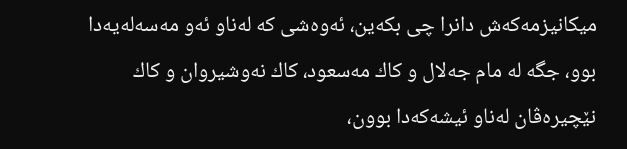میكانیزمه‌كه‌ش دانرا چی‌ بكه‌ین، ئه‌وه‌شی‌ كه‌ له‌ناو ئه‌و مه‌سه‌له‌یه‌دا بوو، جگه‌ له‌ مام جه‌لال و كاك مه‌سعود، كاك نه‌وشیروان و كاك نێچیره‌ڤان له‌ناو ئیشه‌كه‌دا بوون،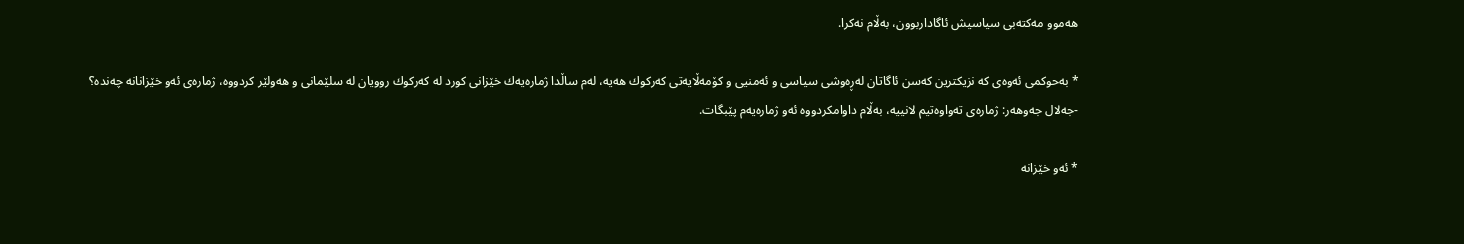هه‌موو مه‌كته‌بی‌ سیاسیش ئاگاداربوون، به‌ڵام نه‌كرا.

* به‌حوكمی‌ ئه‌وه‌ی‌ كه‌ نزیكترین كه‌سن ئاگاتان له‌ڕه‌وشی‌ سیاسی‌ و ئه‌منیی‌ و كۆمه‌ڵایه‌تی‌ كه‌ركوك هه‌یه‌، له‌م ساڵدا ژماره‌یه‌ك خێزانی‌ كورد له‌ كه‌ركوك روویان له‌ سلێمانی‌ و هه‌ولێر كردووه‌، ژماره‌ی‌ ئه‌و خێزانانه‌ چه‌نده‌؟
-جه‌لال جه‌وهه‌ر: ژماره‌ی‌ ته‌واوه‌تیم لانییه‌، به‌ڵام داوامكردووه‌ ئه‌و ژماره‌یه‌م پێبگات.

* ئه‌و خێزانه‌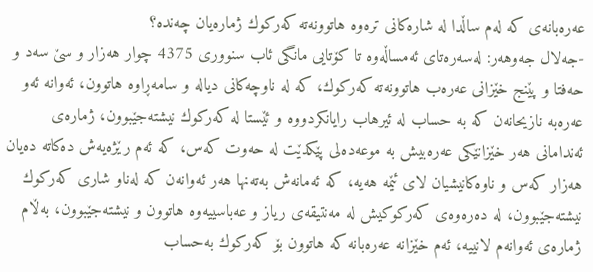عه‌ره‌بانه‌ی‌ كه‌ له‌م ساڵدا له‌ شاره‌كانی‌ تره‌وه‌ هاتوونه‌ته‌ كه‌ركوك ژماره‌یان چه‌نده‌؟
-جه‌لال جه‌وهه‌ر: له‌سه‌ره‌تای‌ ئه‌مساڵه‌وه‌ تا كۆتایی‌ مانگی‌ ئاب سنووری‌ 4375 چوار هه‌زار و سێ سه‌د و حه‌فتا و پێنج خێزانی‌ عه‌ره‌ب هاتوونه‌ته‌ كه‌ركوك، كه‌ له‌ ناوچه‌كانی‌ دیاله‌ و سامه‌ڕاوه‌ هاتوون، ئه‌وانه‌ ئه‌و عه‌ره‌به‌ نازیحانه‌ن كه‌ به‌ حساب له‌ ئیرهاب رایانكردووه‌ و ئێستا له‌ كه‌ركوك نیشته‌جێبوون، ژماره‌ی‌ ئه‌ندامانی‌ هه‌ر خێزانێكی‌ عه‌ره‌بیش به‌ موعه‌ده‌لی‌ پێكدێت له‌ حه‌وت كه‌س، كه‌ ئه‌م رێژه‌یه‌ش ده‌كاته‌ ده‌یان هه‌زار كه‌س و ناوه‌كانیشیان لای‌ ئێمه‌ هه‌یه‌، كه‌ ئه‌مانه‌ش به‌ته‌نها هه‌ر ئه‌وانه‌ن كه‌ له‌ناو شاری‌ كه‌ركوك نیشته‌جێبوون، له‌ ده‌ره‌وه‌ی‌ كه‌ركوكیش له‌ مه‌نتیقه‌ی‌ ریاز و عه‌باسییه‌وه‌ هاتوون و نیشته‌جێبوون، به‌ڵام ژماره‌ی‌ ئه‌وانه‌م لانییه‌، ئه‌م خێزانه‌ عه‌ره‌بانه‌ كه‌ هاتوون بۆ كه‌ركوك به‌حساب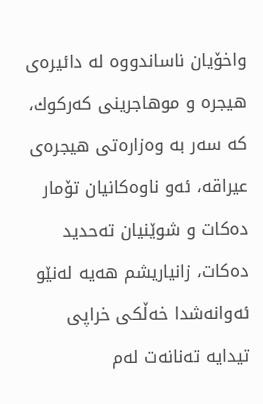واخۆیان ناساندووه‌ له‌ دائیره‌ی‌ هیجره‌ و موهاجرینی‌ كه‌ركوك، كه‌ سه‌ر به‌ وه‌زاره‌تی‌ هیجره‌ی‌ عیراقه‌، ئه‌و ناوه‌كانیان تۆمار ده‌كات و شوێنیان ته‌حدید ده‌كات، زانیاریشم هه‌یه‌ له‌نێو ئه‌وانه‌شدا خه‌ڵكی‌ خراپی‌ تیدایه‌ ته‌نانه‌ت له‌م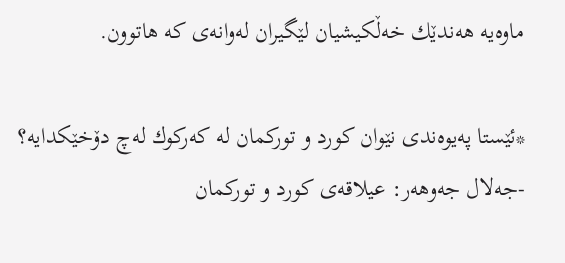ماوه‌یه‌ هه‌ندێك خه‌ڵكیشیان لێگیران له‌وانه‌ی‌ كه‌ هاتوون.

*ئێستا په‌یوه‌ندی‌ نێوان كورد و توركمان له‌ كه‌ركوك له‌چ دۆخێكدایه‌؟
-جه‌لال جه‌وهه‌ر: عیلاقه‌ی‌ كورد و توركمان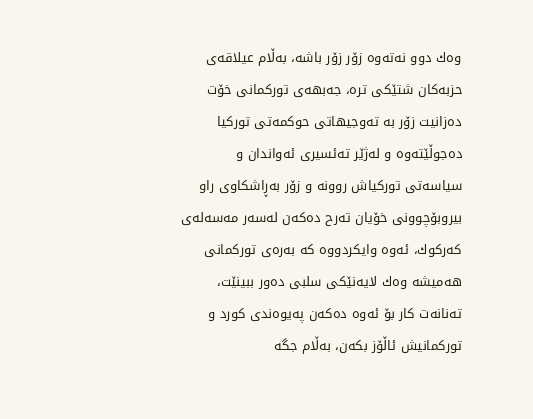وه‌ك دوو نه‌ته‌وه‌ زۆر زۆر باشه‌، به‌ڵام عیلاقه‌ی‌ حزبه‌كان شتێكی‌ تره‌، جه‌بهه‌ی‌ توركمانی‌ خۆت ده‌زانیت زۆر به‌ ته‌وجیهاتی‌ حوكمه‌تی‌ توركیا ده‌جوڵێته‌وه‌ و له‌ژێر ته‌ئسیری‌ ئه‌واندان و سیاسه‌تی‌ توركیاش روونه‌ و زۆر به‌ڕاشكاوی‌ راو بیروبۆچوونی‌ خۆیان ته‌رح ده‌كه‌ن له‌سه‌ر مه‌سه‌له‌ی‌ كه‌ركوك، ئه‌وه‌ وایكردووه‌ كه‌ به‌ره‌ی‌ توركمانی‌ هه‌میشه‌ وه‌ك لایه‌نێكی‌ سلبی‌ ده‌ور ببینێت، ته‌نانه‌ت كار بۆ ئه‌وه‌ ده‌كه‌ن په‌یوه‌ندی‌ كورد و توركمانیش ئاڵۆز بكه‌ن، به‌ڵام جگه‌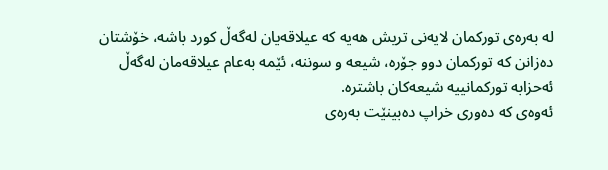له‌ به‌ره‌ی‌ توركمان لایه‌نی‌ تریش هه‌یه‌ كه‌ عیلاقه‌یان له‌گه‌ڵ كورد باشه‌، خۆشتان ده‌زانن كه‌ توركمان دوو جۆره‌، شیعه‌ و سوننه‌، ئێمه‌ به‌عام عیلاقه‌مان له‌گه‌ڵ ئه‌حزابه‌ توركمانییه‌ شیعه‌كان باشتره‌.
ئه‌وه‌ی‌ كه‌ ده‌وری‌ خراپ ده‌بینێت به‌ره‌ی‌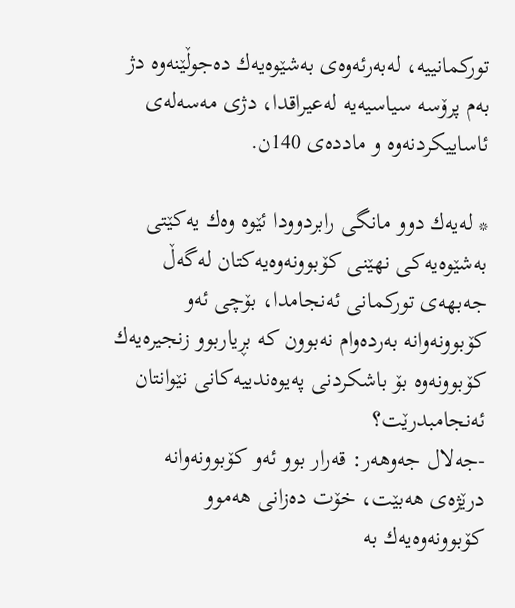توركمانییه‌، له‌به‌رئه‌وه‌ی‌ به‌شێوه‌یه‌ك ده‌جوڵێنه‌وه‌ دژ به‌م پرۆسه‌ سیاسیه‌یه‌ له‌عیراقدا، دژی‌ مه‌سه‌له‌ی‌ ئاساییكردنه‌وه‌ و مادده‌ی‌ 140ن.

* له‌یه‌ك دوو مانگی‌ رابردوودا ئێوه‌ وه‌ك یه‌كێتی‌ به‌شێوه‌یه‌كی‌ نهێنی‌ كۆبوونه‌وه‌یه‌كتان له‌گه‌ڵ جه‌بهه‌ی‌ توركمانی‌ ئه‌نجامدا، بۆچی‌ ئه‌و كۆبوونه‌وانه‌ به‌رده‌وام نه‌بوون كه‌ بڕیاربوو زنجیره‌یه‌ك كۆبوونه‌وه‌ بۆ باشكردنی‌ په‌یوه‌ندییه‌كانی‌ نێوانتان ئه‌نجامبدرێت؟
-جه‌لال جه‌وهه‌ر: قه‌رار بوو ئه‌و كۆبوونه‌وانه‌ درێژه‌ی‌ هه‌بێت، خۆت ده‌زانی‌ هه‌موو كۆبوونه‌وه‌یه‌ك به‌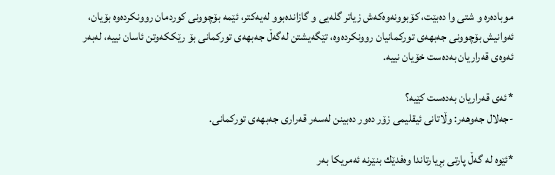موباده‌ره‌ و شتی‌ وا ده‌بێت، كۆبوونه‌وه‌كه‌ش زیاتر گله‌یی‌ و گازانده‌بوو له‌یه‌كتر، ئێمه‌ بۆچوونی‌ كوردمان روونكرده‌وه‌ بۆیان، ئه‌وانیش بۆچوونی‌ جه‌بهه‌ی‌ توركمانیان روونكرده‌وه‌، تێگه‌یشتن له‌گه‌ڵ جه‌بهه‌ی‌ توركمانی بۆ رێككه‌وتن ئاسان نییه‌، له‌به‌ر ئه‌وه‌ی‌ قه‌راریان به‌ده‌ست خۆیان نییه‌.

* ئه‌ی‌ قه‌راریان به‌ده‌ست كێیه‌؟
-جه‌لال جه‌وهه‌ر: وڵاتانی‌ ئیقلیمی‌ زۆر ده‌ور ده‌بینن له‌سه‌ر قه‌راری‌ جه‌بهه‌ی‌ توركمانی‌.

*ئێوه‌ له‌ گه‌ڵ پارتی‌ بڕیارتاندا وه‌فدێك بنێرنه‌ ئه‌مریكا به‌ر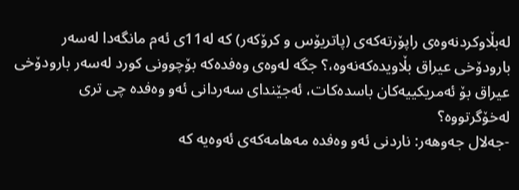له‌بڵاوكردنه‌وه‌ی‌ راپۆرته‌كه‌ی‌ (پاتریۆس و كرۆكه‌ر) كه‌ له‌11ی‌ ئه‌م مانگه‌دا له‌سه‌ر بارودۆخی‌ عیراق بڵاویده‌كه‌نه‌وه‌،؟ جگه‌ له‌وه‌ی‌ وه‌فده‌كه‌ بۆچوونی‌ كورد له‌سه‌ر بارودۆخی‌ عیراق بۆ ئه‌مریكییه‌كان باسده‌كات، ئه‌جێندای‌ سه‌ردانی‌ ئه‌و وه‌فده‌ چی‌ تری‌ له‌خۆگرتووه‌؟
-جه‌لال جه‌وهه‌ر: ناردنی‌ ئه‌و وه‌فده‌ مه‌هامه‌كه‌ی‌ ئه‌وه‌یه‌ كه‌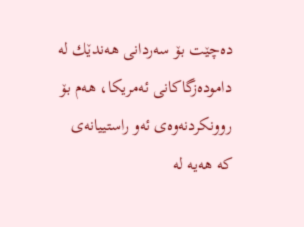ده‌چێت بۆ سه‌ردانی‌ هه‌ندێك له‌ داموده‌زگاكانی‌ ئه‌مریكا، هه‌م بۆ روونكردنه‌وه‌ی‌ ئه‌و راستییانه‌ی‌ كه‌ هه‌یه‌ له‌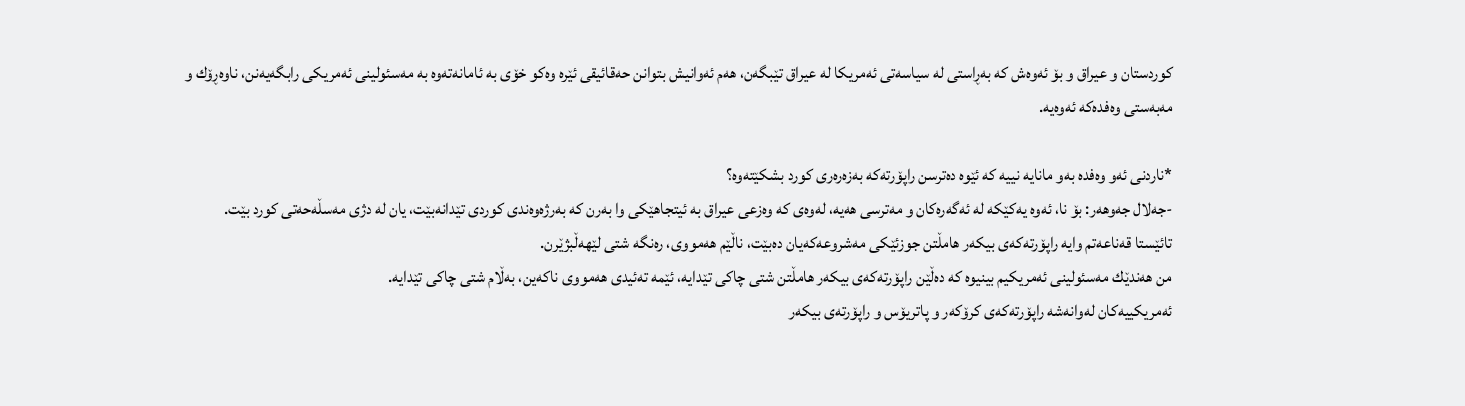كوردستان و عیراق و بۆ ئه‌وه‌ش كه‌ به‌ڕاستی‌ له‌ سیاسه‌تی‌ ئه‌مریكا له‌ عیراق تێبگه‌ن، هه‌م ئه‌وانیش بتوانن حه‌قائیقی‌ ئێره‌ وه‌كو خۆی‌ به‌ ئامانه‌ته‌وه‌ به‌ مه‌سئولینی‌ ئه‌مریكی‌ رابگه‌یه‌نن، ناوه‌ڕۆك و مه‌به‌ستی‌ وه‌فده‌كه‌ ئه‌وه‌یه‌.

*ناردنی‌ ئه‌و وه‌فده‌ به‌و مانایه‌ نییه‌ كه‌ ئێوه‌ ده‌ترسن راپۆرته‌كه‌ به‌زه‌ره‌ری‌ كورد بشكێته‌وه‌؟
-جه‌لال جه‌وهه‌ر: بۆ نا، ئه‌وه‌ یه‌كێكه‌ له‌ ئه‌گه‌ره‌كان و مه‌ترسی‌ هه‌یه‌، له‌وه‌ی‌ كه‌ وه‌زعی‌ عیراق به‌ ئیتجاهێكی‌ وا به‌رن كه‌ به‌رژه‌وه‌ندی‌ كوردی‌ تێدانه‌بێت، یان له‌ دژی‌ مه‌سڵه‌حه‌تی‌ كورد بێت.
تائێستا قه‌ناعه‌تم وایه‌ راپۆرته‌كه‌ی‌ بیكه‌ر هامڵتن جوزئێكی‌ مه‌شروعه‌كه‌یان ده‌بێت، ناڵێم هه‌مووی‌، ره‌نگه‌ شتی‌ لێهه‌ڵبژێرن.
من هه‌ندێك مه‌سئولینی‌ ئه‌مریكیم بینیوه‌ كه‌ ده‌ڵێن راپۆرته‌كه‌ی‌ بیكه‌ر هامڵتن شتی‌ چاكی‌ تێدایه‌، ئێمه‌ ته‌ئیدی‌ هه‌مووی‌ ناكه‌ین، به‌ڵام شتی‌ چاكی‌ تێدایه‌.
ئه‌مریكییه‌كان له‌وانه‌شه‌ راپۆرته‌كه‌ی‌ كرۆكه‌ر و پاتریۆس و راپۆرته‌ی‌ بیكه‌ر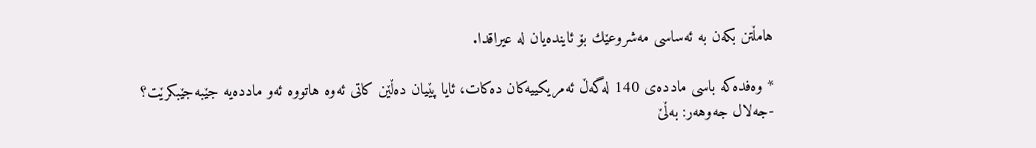هامڵتن بكه‌ن به‌ ئه‌ساسی‌ مه‌شروعێك بۆ ئاینده‌یان له‌ عیراقدا.

* وه‌فده‌كه‌ باسی‌ مادده‌ی‌ 140 له‌گه‌ڵ ئه‌مریكییه‌كان ده‌كات، ئایا پێیان ده‌ڵێن كاتی‌ ئه‌وه‌ هاتووه‌ ئه‌و مادده‌یه‌ جێبه‌جێبكرێت؟
-جه‌لال جه‌وهه‌ر: به‌ڵێ‌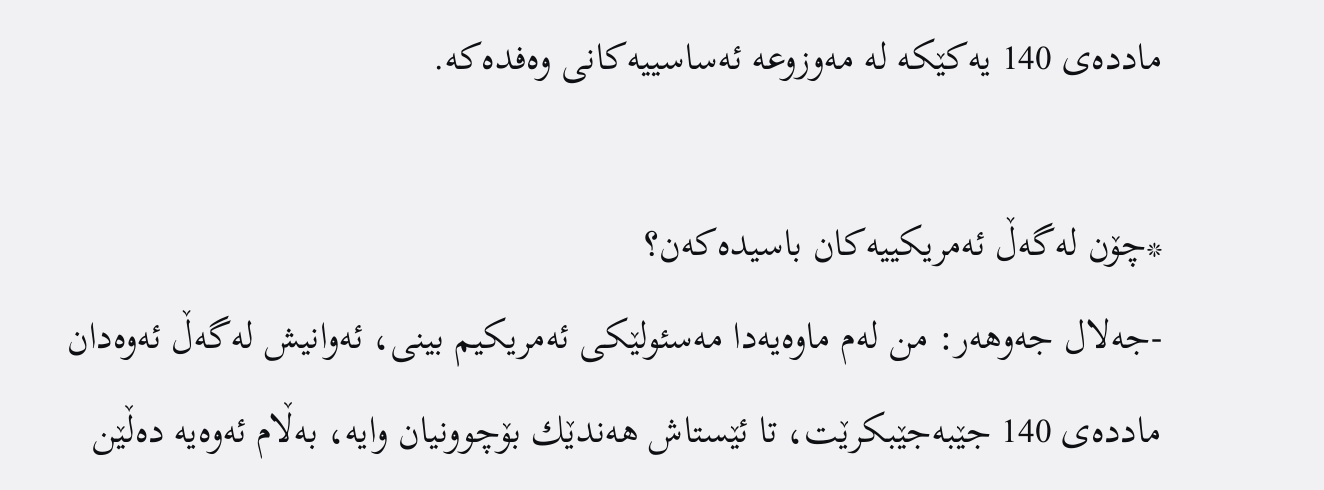مادده‌ی‌ 140 یه‌كێكه‌ له‌ مه‌وزوعه‌ ئه‌ساسییه‌كانی‌ وه‌فده‌كه‌.

*چۆن له‌گه‌ڵ ئه‌مریكییه‌كان باسیده‌كه‌ن؟
-جه‌لال جه‌وهه‌ر: من له‌م ماوه‌یه‌دا مه‌سئولێكی‌ ئه‌مریكیم بینی‌، ئه‌وانیش له‌گه‌ڵ ئه‌وه‌دان مادده‌ی‌ 140 جێبه‌جێبكرێت، تا ئێستاش هه‌ندێك بۆچوونیان وایه‌، به‌ڵام ئه‌وه‌یه‌ ده‌ڵێن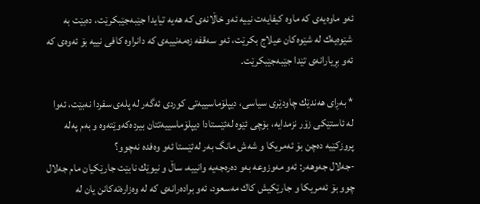ئه‌و ماوه‌یه‌ی‌ كه‌ ماوه‌ كیفایه‌ت نییه‌ ئه‌و خاڵانه‌ی‌ كه‌ هه‌یه‌ تیایدا جێبه‌جێبكرێت، ده‌بێت به‌ شێوه‌یه‌ك له‌ شێوه‌كان عیلاج بكرێت، ئه‌و سه‌قفه‌ زه‌مه‌نییه‌ی‌ كه‌ دانراوه‌ كافی‌ نییه‌ بۆ ئه‌وه‌ی‌ كه‌ ئه‌و بڕیارانه‌ی‌ تێدا جێبه‌جێبكرێت.

* به‌ڕای‌ هه‌ندێك چاودێری‌ سیاسی‌، دیپلۆماسییه‌تی‌ كوردی‌ ئه‌گه‌ر له‌ پله‌ی سفردا نه‌بێت، ئه‌وا له‌ ئاستێكی‌ زۆر نزمدایه‌، بۆچی‌ ئێوه‌ له‌ئێستادا دیپلۆماسییه‌تتان بیرده‌كه‌وێته‌وه‌ و به‌م په‌له‌ پروزكێیه‌ ده‌چن بۆ ئه‌مریكا و شه‌ش مانگ به‌ر له‌ئێستا ئه‌و وه‌فده‌ نه‌چوو؟
-جه‌لال جه‌وهه‌ر: ئه‌و مه‌وزوعه‌ به‌و ده‌ره‌جه‌یه‌ وانییه‌، ساڵ و نیوێك نابێت جارێكیان مام جه‌لال چوو بۆ ئه‌مریكا و جارێكیش كاك مه‌سعود، ئه‌و براده‌رانه‌ی‌ كه‌ له‌ وه‌زاره‌ته‌كانن یان له‌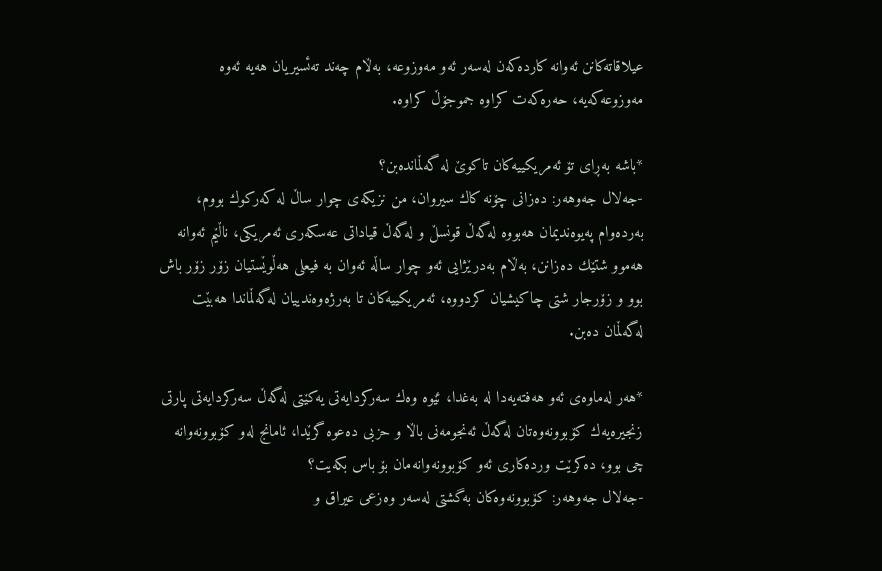عیلاقاته‌كانن ئه‌وانه‌ كارده‌كه‌ن له‌سه‌ر ئه‌و مه‌وزوعه‌، به‌ڵام چه‌ند ته‌ئسیریان هه‌یه‌ ئه‌وه‌ مه‌وزوعه‌كه‌یه‌، حه‌ره‌كه‌ت كراوه‌ جموجۆڵ‌ كراوه‌.

*باشه‌ به‌ڕای‌ تۆ ئه‌مریكییه‌كان تاكوێ‌ له‌ گه‌ڵمانده‌بن؟
-جه‌لال جه‌وهه‌ر: ده‌زانی‌ چۆنه‌ كاك سیروان، من نزیكه‌ی‌ چوار ساڵ له‌ كه‌ركوك بووم، به‌رده‌وام په‌یوه‌ندیمان هه‌بووه‌ له‌گه‌ڵ قونسڵ و له‌گه‌ڵ قیاداتی‌ عه‌سكه‌ری‌ ئه‌مریكی‌، ناڵێم ئه‌وانه‌ هه‌موو شتێك ده‌زانن، به‌ڵام به‌درێژایی‌ ئه‌و چوار ساڵه‌ ئه‌وان به‌ فیعلی‌ هه‌ڵوێستیان زۆر زۆر باش بوو و زۆرجار شتی‌ چاكیشیان كردووه‌، ئه‌مریكییه‌كان تا به‌رژه‌وه‌ندییان له‌گه‌ڵماندا هه‌بێت له‌گه‌ڵمان ده‌بن.

*هه‌ر له‌ماوه‌ی‌ ئه‌و هه‌فته‌یه‌دا له‌ به‌غدا، ئێوه‌ وه‌ك سه‌ركردایه‌تی‌ یه‌كێتی‌ له‌گه‌ڵ سه‌ركردایه‌تی‌ پارتی‌ زنجیره‌یه‌ك كۆبوونه‌وه‌تان له‌گه‌ڵ ئه‌نجومه‌نی‌ باڵا و حزبی‌ ده‌عوه‌ گرێدا، ئامانج له‌و كۆبوونه‌وانه‌ چی بوو، ده‌كرێت ورده‌كاری ئه‌و كۆبوونه‌وانه‌مان بۆ باس بكه‌یت؟
-جه‌لال جه‌وهه‌ر: كۆبوونه‌وه‌كان به‌گشتی‌ له‌سه‌ر وه‌زعی‌ عیراق و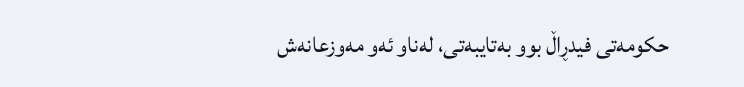حكومه‌تی‌ فیدڕاڵ بوو به‌تایبه‌تی‌، له‌ناو ئه‌و مه‌وزعانه‌ش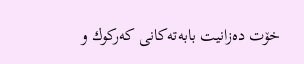خۆت ده‌زانیت بابه‌ته‌كانی‌ كه‌ركوك و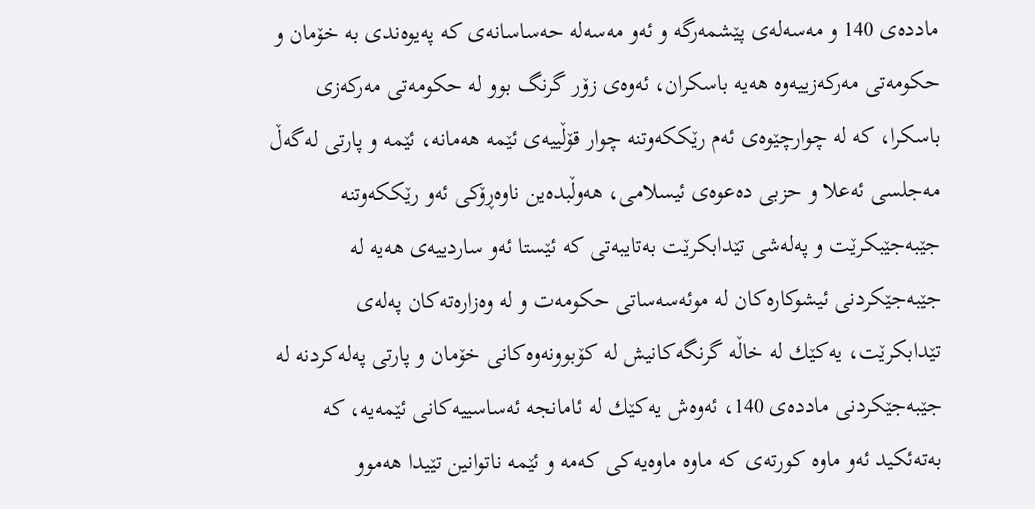مادده‌ی‌ 140 و مه‌سه‌له‌ی‌ پێشمه‌رگه‌ و ئه‌و مه‌سه‌له‌ حه‌ساسانه‌ی‌ كه‌ په‌یوه‌ندی‌ به‌ خۆمان و حكومه‌تی‌ مه‌ركه‌زییه‌وه‌ هه‌یه‌ باسكران، ئه‌وه‌ی‌ زۆر گرنگ بوو له‌ حكومه‌تی‌ مه‌ركه‌زی‌ باسكرا، كه‌ له‌ چوارچێوه‌ی‌ ئه‌م رێككه‌وتنه‌ چوار قۆڵییه‌ی‌ ئێمه‌ هه‌مانه‌، ئێمه‌ و پارتی‌ له‌گه‌ڵ مه‌جلسی‌ ئه‌علا و حزبی‌ ده‌عوه‌ی‌ ئیسلامی‌، هه‌وڵبده‌ین ناوه‌ڕۆكی‌ ئه‌و رێككه‌وتنه‌ جێبه‌جێبكرێت و په‌له‌شی‌ تێدابكرێت به‌تایبه‌تی‌ كه‌ ئێستا ئه‌و ساردییه‌ی‌ هه‌یه‌ له‌ جێبه‌جێكردنی‌ ئیشوكاره‌كان له‌ موئه‌سه‌ساتی‌ حكومه‌ت و له‌ وه‌زاره‌ته‌كان په‌له‌ی‌ تێدابكرێت، یه‌كێك له‌ خاڵه‌ گرنگه‌كانیش له‌ كۆبوونه‌وه‌كانی‌ خۆمان و پارتی‌ په‌له‌كردنه‌ له‌ جێبه‌جێكردنی‌ مادده‌ی‌ 140، ئه‌وه‌ش یه‌كێك له‌ ئامانجه‌ ئه‌ساسییه‌كانی‌ ئێمه‌یه‌، كه‌ به‌ته‌ئكید ئه‌و ماوه‌ كورته‌ی‌ كه‌ ماوه‌ ماوه‌یه‌كی‌ كه‌مه‌ و ئێمه‌ ناتوانین تێیدا هه‌موو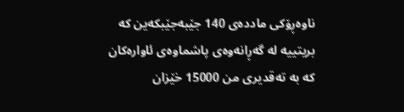ناوه‌ڕۆكی‌ مادده‌ی‌ 140 جێبه‌جێبكه‌ین كه‌ بریتییه‌ له‌ گه‌ڕانه‌وه‌ی‌ پاشماوه‌ی‌ ئاواره‌كان كه‌ به‌ ته‌قدیری‌ من 15000 خێزان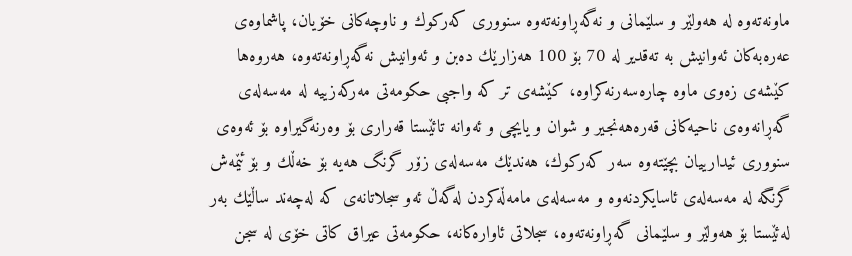ماونه‌ته‌وه‌ له‌ هه‌ولێر و سلێمانی‌ و نه‌گه‌ڕاونه‌ته‌وه‌ سنووری‌ كه‌ركوك و ناوچه‌كانی‌ خۆیان، پاشماوه‌ی‌ عه‌ره‌به‌كان ئه‌وانیش به‌ ته‌قدیر له‌ 70 بۆ 100 هه‌زارێك ده‌بن و ئه‌وانیش نه‌گه‌ڕاونه‌ته‌وه‌، هه‌روه‌ها كێشه‌ی‌ زه‌وی‌ ماوه‌ چاره‌سه‌رنه‌كراوه‌، كێشه‌ی‌ تر كه‌ واجبی‌ حكومه‌تی‌ مه‌ركه‌زییه‌ له‌ مه‌سه‌له‌ی‌ گه‌ڕانه‌وه‌ی‌ ناحیه‌كانی‌ قه‌ره‌هه‌نجیر و شوان و یایچی‌ و ئه‌وانه‌ تائێستا قه‌راری‌ بۆ وه‌رنه‌گیراوه‌ بۆ ئه‌وه‌ی‌ سنووری‌ ئیدارییان بچێته‌وه‌ سه‌ر كه‌ركوك، هه‌ندێك مه‌سه‌له‌ی‌ زۆر گرنگ هه‌یه‌ بۆ خه‌ڵك و بۆ ئێمه‌ش گرنگه‌ له‌ مه‌سه‌له‌ی‌ ئاسایكردنه‌وه‌ و مه‌سه‌له‌ی‌ مامه‌ڵه‌كردن له‌گه‌ڵ ئه‌و سجلاتانه‌ی‌ كه‌ له‌چه‌ند ساڵێك به‌ر له‌ئێستا بۆ هه‌ولێر و سلێمانی‌ گه‌ڕاونه‌ته‌وه‌، سجلاتی‌ ئاواره‌كانه‌، حكومه‌تی‌ عیراق كاتی‌ خۆی‌ له‌ سجن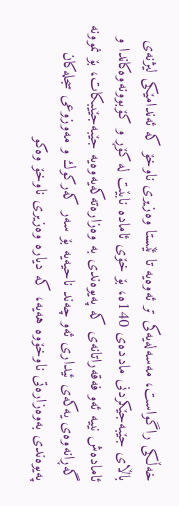خه‌ڵكی‌ راگواست، مه‌سه‌له‌یه‌كی‌ تر ئه‌وه‌یه‌ تا ئێستا وه‌زیری‌ ناوخۆ كه‌ ئه‌ندامێكی‌ لیژنه‌ی‌ باڵای‌ جێبه‌جێكردنی‌ مادده‌ی‌ 140ه‌، بۆ خۆی‌ ئاماده‌ نابێت له‌ كۆڕ و كۆبوونه‌وه‌كاندا و ئاماده‌ش نییه‌ ئه‌و فه‌قه‌راتانه‌ی‌ كه‌ په‌یوه‌ندی‌ به‌ وه‌زاره‌ته‌كه‌یه‌وه‌یه‌ جێبه‌جێیبكات، بۆ نموونه‌ گه‌ڕانه‌وه‌ی‌ یه‌كه‌ی‌ ئیداری‌ ئه‌و چه‌ند ناحیه‌یه‌ بۆ سه‌ر كه‌ركوك و مه‌وزوعی‌ سجله‌كان په‌یوه‌ندی‌ به‌وه‌زاره‌تی‌ ناوخۆوه‌ هه‌یه‌، كه‌ دیاره‌ وه‌زیری‌ ناوخۆ وه‌كو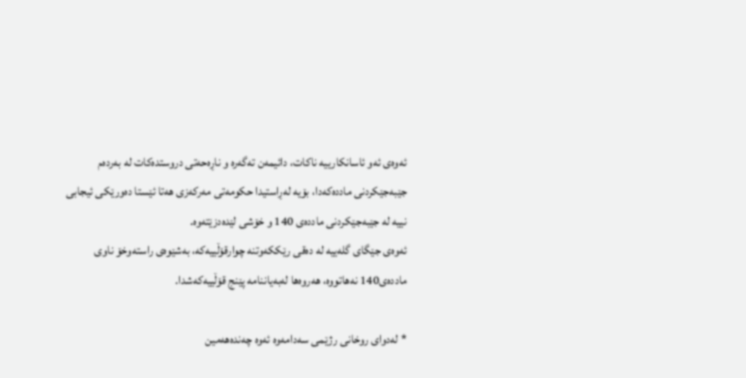ئه‌وه‌ی‌ ئه‌و ئاسانكارییه‌ ناكات، دائیمه‌ن ته‌گه‌ره‌ و ناڕه‌حه‌تی‌ دروستده‌كات له‌ به‌رده‌م جێبه‌جێكردنی‌ مادده‌كه‌دا، بۆیه‌ له‌ڕاستیدا حكومه‌تی‌ مه‌ركه‌زی‌ هه‌تا ئێستا ده‌ورێكی‌ ئیجابی‌ نییه‌ له‌ جێبه‌جێكردنی‌ مادده‌ی‌ 140 و خۆشی‌ لێده‌دزێته‌وه‌.
ئه‌وه‌ی‌ جێگای‌ گله‌ییه‌ له‌ ده‌قی‌ رێككه‌وتنه‌ چوارقۆڵییه‌كه‌، به‌شێوه‌ی‌ راسته‌وخۆ ناوی‌ مادده‌ی‌140 نه‌هاتووه‌، هه‌روه‌ها له‌به‌یاننامه‌ پێنج قۆڵییه‌كه‌شدا.

* له‌دوای‌ روخانی رژێمی سه‌دامه‌وه‌ ئه‌وه‌ چه‌نده‌هه‌مین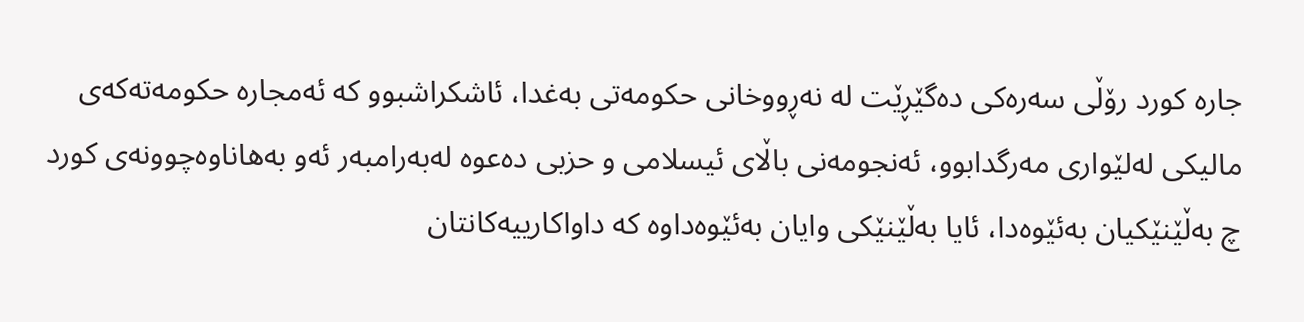جاره‌ كورد رۆڵی‌ سه‌ره‌كی‌ ده‌گێڕێت له‌ نه‌ڕووخانی‌ حكومه‌تی‌ به‌غدا، ئاشكراشبوو كه‌ ئه‌مجاره‌ حكومه‌ته‌كه‌ی‌ مالیكی‌ له‌لێواری‌ مه‌رگدابوو، ئه‌نجومه‌نی‌ باڵای‌ ئیسلامی‌ و حزبی‌ ده‌عوه‌ له‌به‌رامبه‌ر ئه‌و به‌هاناوه‌چوونه‌ی‌ كورد چ به‌ڵێنێكیان به‌ئێوه‌دا، ئایا به‌ڵێنێكی‌ وایان به‌ئێوه‌داوه‌ كه‌ داواكارییه‌كانتان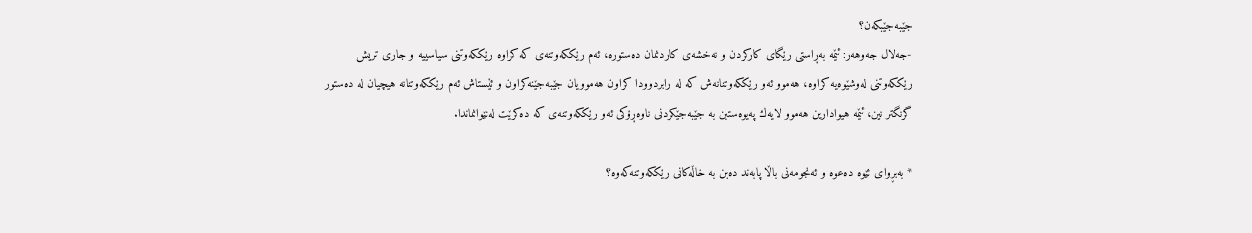جێبه‌جێبكه‌ن؟
-جه‌لال جه‌وهه‌ر: ئێمه‌ به‌ڕاستی‌ رێگای‌ كاركردن و نه‌خشه‌ی‌ كاردنمان ده‌ستوره‌، ئه‌م رێككه‌وتنه‌ی‌ كه‌ كراوه‌ رێككه‌وتنی‌ سیاسییه‌ و جاری‌ تریش رێككه‌وتنی‌ له‌وشێوه‌یه‌ كراوه‌، هه‌موو ئه‌و رێككه‌وتنانه‌ش كه‌ له‌ رابردوودا كراون هه‌موویان جێبه‌جێنه‌كراون و ئێستاش ئه‌م رێككه‌وتنانه‌ هیچیان له‌ ده‌ستور گرنگتر نین، ئێمه‌ هیوادارین هه‌موو لایه‌ك په‌یوه‌ستبن به‌ جێبه‌جێكردنی‌ ناوه‌ڕۆكی‌ ئه‌و رێككه‌وتنه‌ی‌ كه‌ ده‌كرێت له‌نێوانماندا.

* به‌بڕوای‌ ئێوه‌ ده‌عوه‌ و ئه‌نجومه‌نی‌ باڵا پابه‌ند ده‌بن به‌ خاڵه‌كانی‌ رێككه‌وتنه‌كه‌وه‌؟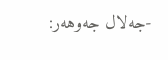-جه‌لال جه‌وهه‌ر: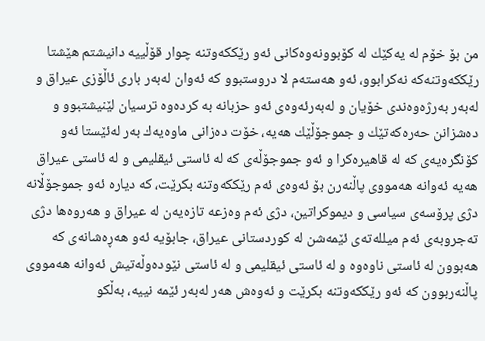من بۆ خۆم له‌ یه‌كێك له‌ كۆبوونه‌وه‌كانی‌ ئه‌و رێككه‌وتنه‌ چوار قۆڵییه‌ دانیشتم هێشتا رێككه‌وتنه‌كه‌ نه‌كرابوو، ئه‌و هه‌سته‌م لا دروستبوو كه‌ ئه‌وان له‌به‌ر باری‌ ئاڵۆزی‌ عیراق و له‌به‌ر به‌رژه‌وه‌ندی‌ خۆیان و له‌به‌رئه‌وه‌ی‌ ئه‌و حزبانه‌ به‌ كرده‌وه‌ ترسیان لێنیشتبوو و ده‌شزانن حه‌ره‌كه‌تێك و جموجۆڵێك هه‌یه‌، خۆت ده‌زانی‌ ماوه‌یه‌ك به‌ر له‌ئێستا ئه‌و كۆنگره‌یه‌ی‌ كه‌ له‌ قاهیره‌كرا و ئه‌و جموجۆڵه‌ی‌ كه‌ له‌ ئاستی‌ ئیقلیمی‌ و له‌ ئاستی‌ عیراق هه‌یه‌ ئه‌وانه‌ هه‌مووی‌ پاڵنه‌رن بۆ ئه‌وه‌ی‌ ئه‌م رێككه‌وتنه‌ بكرێت، كه‌ دیاره‌ ئه‌و جموجۆڵانه‌ دژی‌ پرۆسه‌ی‌ سیاسی‌ و دیموكراتین، دژی‌ ئه‌م وه‌زعه‌ تازه‌یه‌ن له‌ عیراق و هه‌روه‌ها دژی‌ ته‌جروبه‌ی‌ ئه‌م میلله‌ته‌ی‌ ئێمه‌شن له‌ كوردستانی‌ عیراق، جابۆیه‌ ئه‌و هه‌ڕه‌شانه‌ی‌ كه‌ هه‌بوون له‌ ئاستی‌ ناوه‌وه‌ و له‌ ئاستی‌ ئیقلیمی‌ و له‌ ئاستی‌ نێوده‌وڵه‌تیش ئه‌وانه‌ هه‌مووی‌ پاڵنه‌ربوون كه‌ ئه‌و رێككه‌وتنه‌ بكرێت و ئه‌وه‌ش هه‌ر له‌به‌ر ئێمه‌ نییه‌، به‌ڵكو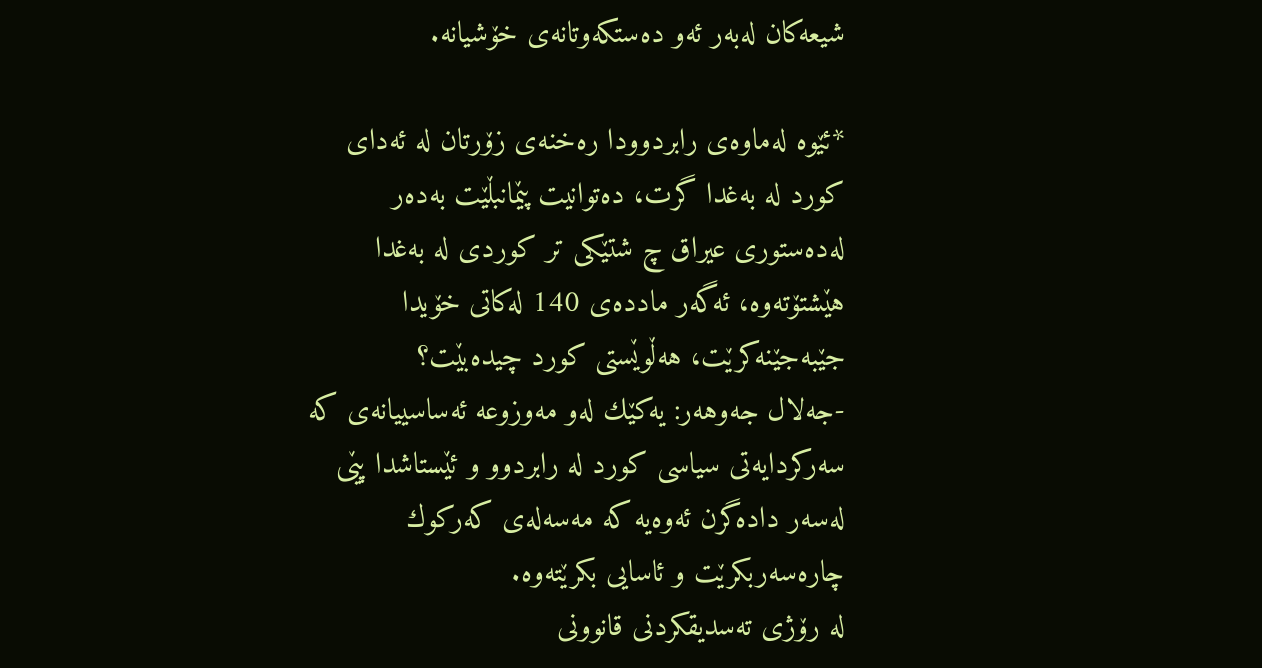شیعه‌كان له‌به‌ر ئه‌و ده‌ستكه‌وتانه‌ی‌ خۆشیانه‌.

*ئێوه‌ له‌ماوه‌ی‌ رابردوودا ره‌خنه‌ی‌ زۆرتان له‌ ئه‌دای‌ كورد له‌ به‌غدا گرت، ده‌توانیت پێمانبڵێت به‌ده‌ر له‌ده‌ستوری‌ عیراق چ شتێكی تر كوردی‌ له‌ به‌غدا هێشتۆته‌وه‌، ئه‌گه‌ر مادده‌ی‌ 140 له‌كاتی‌ خۆیدا جێبه‌جێنه‌كرێت، هه‌ڵوێستی‌ كورد چیده‌بێت؟
-جه‌لال جه‌وهه‌ر: یه‌كێك له‌و مه‌وزوعه‌ ئه‌ساسییانه‌ی‌ كه‌ سه‌ركردایه‌تی‌ سیاسی‌ كورد له‌ رابردوو و ئێستاشدا پێی‌ له‌سه‌ر داده‌گرن ئه‌وه‌یه‌ كه‌ مه‌سه‌له‌ی‌ كه‌ركوك چاره‌سه‌ربكرێت و ئاسایی‌ بكرێته‌وه‌.
له‌ رۆژی‌ ته‌سدیقكردنی‌ قانوونی‌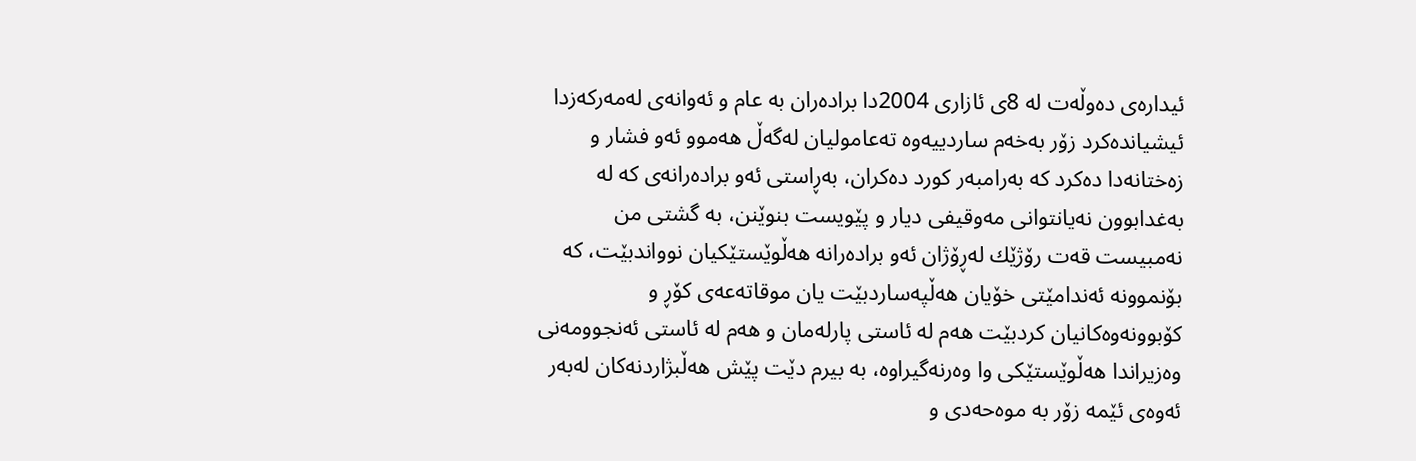ئیداره‌ی‌ ده‌وڵه‌ت له‌ 8ی‌ ئازاری‌ 2004دا براده‌ران به‌ عام و ئه‌وانه‌ی‌ له‌مه‌ركه‌زدا ئیشیانده‌كرد زۆر به‌خه‌م ساردییه‌وه‌ ته‌عامولیان له‌گه‌ڵ هه‌موو ئه‌و فشار و زه‌ختانه‌دا ده‌كرد كه‌ به‌رامبه‌ر كورد ده‌كران، به‌ڕاستی‌ ئه‌و براده‌رانه‌ی‌ كه‌ له‌ به‌غدابوون نه‌یانتوانی‌ مه‌وقیفی‌ دیار و پێویست بنوێنن، به‌ گشتی‌ من نه‌مبیست قه‌ت رۆژێك له‌ڕۆژان ئه‌و براده‌رانه‌ هه‌ڵوێستێكیان نوواندبێت، كه‌ بۆنموونه‌ ئه‌ندامێتی‌ خۆیان هه‌ڵپه‌ساردبێت یان موقاته‌عه‌ی‌ كۆڕ و كۆبوونه‌وه‌كانیان كردبێت هه‌م له‌ ئاستی‌ پارله‌مان و هه‌م له‌ ئاستی‌ ئه‌نجوومه‌نی‌ وه‌زیراندا هه‌ڵوێستێكی‌ وا وه‌رنه‌گیراوه‌، به‌ بیرم دێت پێش هه‌ڵبژاردنه‌كان له‌به‌ر ئه‌وه‌ی‌ ئێمه‌ زۆر به‌ موه‌حه‌دی‌ و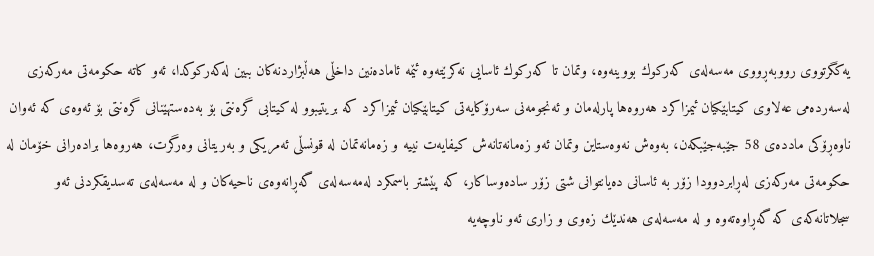یه‌كگرتووی‌ رووبه‌ڕووی‌ مه‌سه‌له‌ی‌ كه‌ركوك بووینه‌وه‌، وتمان تا كه‌ركوك ئاسایی‌ نه‌كرێته‌وه‌ ئێمه‌ ئاماده‌نین داخڵی‌ هه‌ڵبژاردنه‌كان ببین له‌كه‌ركوكدا، ئه‌و كاته‌ حكومه‌تی‌ مه‌ركه‌زی‌ له‌سه‌رده‌می‌ عه‌لاوی‌ كیتابێكیان ئیمزاكرد هه‌روه‌ها پارله‌مان و ئه‌نجومه‌نی‌ سه‌رۆكایه‌تی‌ كیتابێكیان ئیمزاكرد كه‌ بریتیبوو له‌ كیتابی‌ گره‌نتی بۆ به‌ده‌ستهێنانی گره‌نتی بۆ ئه‌وه‌ی‌ كه‌ ئه‌وان ناوه‌ڕۆكی‌ مادده‌ی‌ 58 جێبه‌جێبكه‌ن، به‌وه‌ش نه‌وه‌ستاین وتمان ئه‌و زه‌مانه‌تانه‌ش كیفایه‌ت نییه‌ و زه‌مانه‌تمان له‌ قونسڵی‌ ئه‌مریكی‌ و به‌ریتانی‌ وه‌رگرت، هه‌روه‌ها براده‌رانی‌ خۆمان له‌ حكومه‌تی‌ مه‌ركه‌زی‌ له‌ڕابردوودا زۆر به‌ ئاسانی‌ ده‌یانتوانی‌ شتی‌ زۆر ساده‌وساكار، كه‌ پێشتر باسمكرد له‌مه‌سه‌له‌ی‌ گه‌ڕانه‌وه‌ی‌ ناحیه‌كان و له‌ مه‌سه‌له‌ی‌ ته‌سدیقكردنی‌ ئه‌و سجلاتانه‌كه‌ی‌ كه‌ گه‌ڕاوه‌ته‌وه‌ و له‌ مه‌سه‌له‌ی‌ هه‌ندێك زه‌وی‌ و زاری‌ ئه‌و ناوچه‌یه‌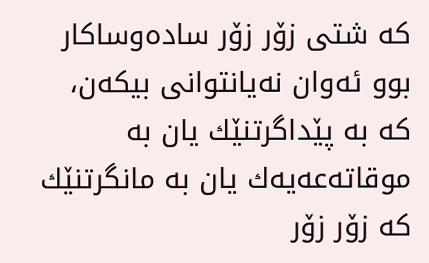كه‌ شتی‌ زۆر زۆر ساده‌وساكار بوو ئه‌وان نه‌یانتوانی‌ بیكه‌ن، كه‌ به‌ پێداگرتنێك یان به‌ موقاته‌عه‌یه‌ك یان به‌ مانگرتنێك كه‌ زۆر زۆر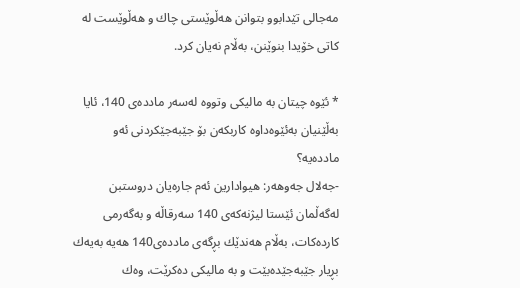مه‌جالی‌ تێدابوو بتوانن هه‌ڵوێستی‌ چاك و هه‌ڵوێست له‌ كاتی‌ خۆیدا بنوێنن، به‌ڵام نه‌یان كرد.

* ئێوه‌ چیتان به‌ مالیكی‌ وتووه‌ له‌سه‌ر مادده‌ی‌ 140، ئایا به‌ڵێنیان به‌ئێوه‌داوه‌ كاربكه‌ن بۆ جێبه‌جێكردنی‌ ئه‌و مادده‌یه‌؟
-جه‌لال جه‌وهه‌ر: هیوادارین ئه‌م جاره‌یان دروستبن له‌گه‌ڵمان ئێستا لیژنه‌كه‌ی‌ 140 سه‌رقاڵه‌ و به‌گه‌رمی‌ كارده‌كات، به‌ڵام هه‌ندێك بڕگه‌ی‌ مادده‌ی‌140 هه‌یه‌ به‌یه‌ك بڕیار جێبه‌جێده‌بێت و به‌ مالیكی‌ ده‌كرێت، وه‌ك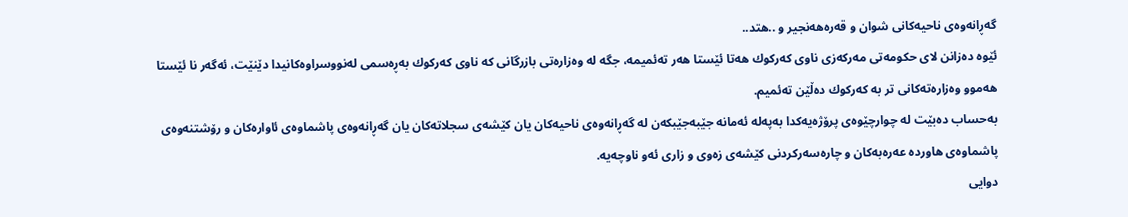گه‌ڕانه‌وه‌ی‌ ناحیه‌كانی‌ شوان و قه‌ره‌هه‌نجیر و ..هتد..
ئێوه‌ ده‌زانن لای‌ حكومه‌تی‌ مه‌ركه‌زی‌ ناوی‌ كه‌ركوك هه‌تا ئێستا هه‌ر ته‌ئمیمه‌، جگه‌ له‌ وه‌زاره‌تی‌ بازرگانی‌ كه‌ ناوی‌ كه‌ركوك به‌ڕه‌سمی‌ له‌نووسراوه‌كانیدا دێنێت، ئه‌گه‌ر نا ئێستا هه‌موو وه‌زاره‌ته‌كانی‌ تر به‌ كه‌ركوك ده‌ڵێن ته‌ئمیم.
به‌حساب ده‌بێت له‌ چوارچێوه‌ی‌ پرۆژه‌یه‌كدا به‌په‌له‌ ئه‌مانه‌ جێبه‌جێبكه‌ن له‌ گه‌ڕانه‌وه‌ی‌ ناحیه‌كان یان كێشه‌ی‌ سجلاته‌كان یان گه‌ڕانه‌وه‌ی‌ پاشماوه‌ی‌ ئاواره‌كان و رۆشتنه‌وه‌ی‌ پاشماوه‌ی‌ هاورده‌ عه‌ره‌به‌كان و چاره‌سه‌ركردنی‌ كێشه‌ی‌ زه‌وی‌ و زاری‌ ئه‌و ناوچه‌یه‌.
دوایی‌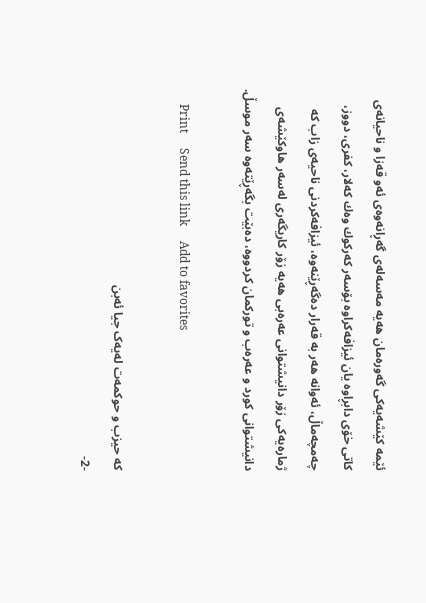ئێمه‌ كێشه‌یه‌كی‌ گه‌وره‌مان هه‌یه‌ مه‌سه‌له‌ی‌ گه‌ڕانه‌وه‌ی‌ ئه‌و قه‌زا و ناحیانه‌ی‌ كاتی‌ خۆی‌ دابڕاوه‌ یان ئیزافه‌كراوه‌ بۆسه‌ر كه‌ركوك وه‌ك كه‌لار، كفری‌، دووز، چه‌مچه‌ماڵ، ئه‌وانه‌ هه‌ر به‌ قه‌رار ده‌گه‌ڕێنه‌وه‌، ئیزافه‌كردنی‌ ناحیه‌ی‌ زاب كه‌ ژماره‌یه‌كی‌ زۆر دانیشتوانی‌ عه‌ره‌بی‌ هه‌یه‌ زۆر كاریگه‌ری‌ له‌سه‌ر هاوكێشه‌ی‌ دانیشتوانی‌ كورد و عه‌ره‌ب و توركمان كردووه‌، ده‌بێت بگه‌ڕێته‌وه‌ سه‌ر موسڵ.

     Print     Send this link     Add to favorites

که‌ حیزب و حوکمه‌ت له‌یه‌ک جیا ئه‌بن
-2-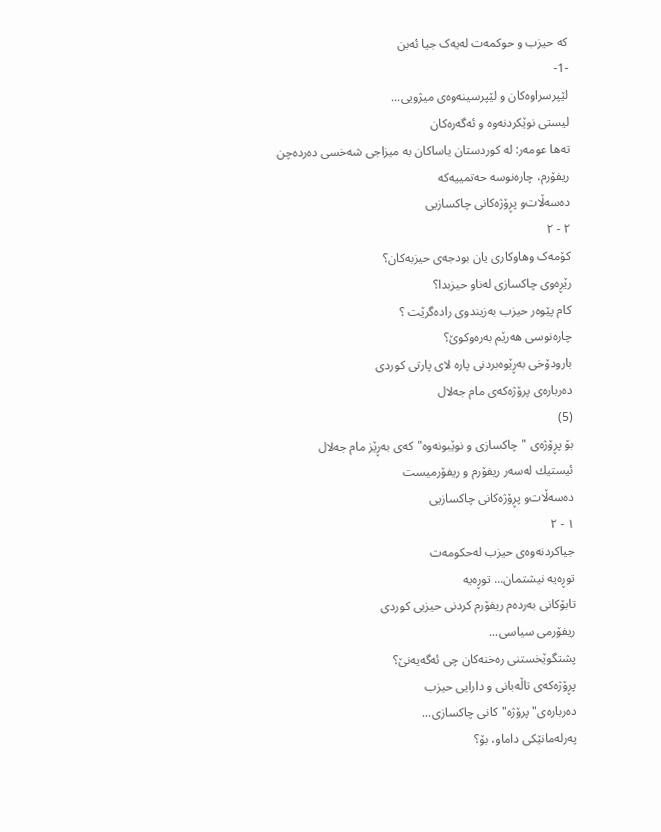که‌ حیزب و حوکمه‌ت له‌یه‌ک جیا ئه‌بن
-1-
لێپرسراوه‌كان و لێپرسینه‌وه‌ی میژویی...
لیستی نوێكردنه‌وه‌ و ئه‌گه‌ره‌كان
ته‌ها عومه‌ر: له‌ كوردستان یاساكان به‌ میزاجی شه‌خسی ده‌رده‌چن
ریفۆرم، چاره‌نوسه‌ حه‌تمییه‌كه‌
ده‌سه‌ڵات‌و پڕۆژه‌کانی چاکسازیی
٢ - ٢
کۆمه‌ک وهاوکاری یان بودجه‌ی حیزبه‌کان؟
رێڕه‌وی‌ چاكسازی‌ له‌ناو حیزبدا؟
كام پێوه‌ر حیزب به‌زیندوی‌ راده‌گرێت ؟
چارەنوسی هەرێم بەرەوکوێ؟
بارودۆخی به‌ڕێوه‌بردنی پاره‌ لای پارتی كوردی
ده‌رباره‌ی‌ پرۆژه‌كه‌ی‌ مام جه‌لال
(5)
بۆ پڕۆژه‌ی‌ "چاكسازی‌ و نوێبونه‌وه‌"كه‌ی‌ به‌ڕێز مام جه‌لال
ئیستیك له‌سه‌ر ریفۆرم و ریفۆرمیست
ده‌سه‌ڵات‌و پڕۆژه‌کانی چاکسازیی
١ - ٢
جیاكردنه‌وه‌ی‌ حیزب له‌حكومه‌ت
توڕه‌یه‌ نیشتمان... توڕه‌یه‌
تابۆكانی‌ به‌رده‌م ریفۆرم كردنی‌ حیزبی‌ كوردی‌
ریفۆرمی سیاسی...
پشتگوێخستنی ره‌خنه‌کان چی ئه‌گه‌یه‌نێ؟
پڕۆژه‌كه‌ی‌ تاڵه‌بانی‌ و دارایی‌ حیزب
ده‌رباره‌ی‌"پرۆژه‌"كانی‌ چاكسازی‌...
په‌رله‌مانێكی‌ داماو، بۆ؟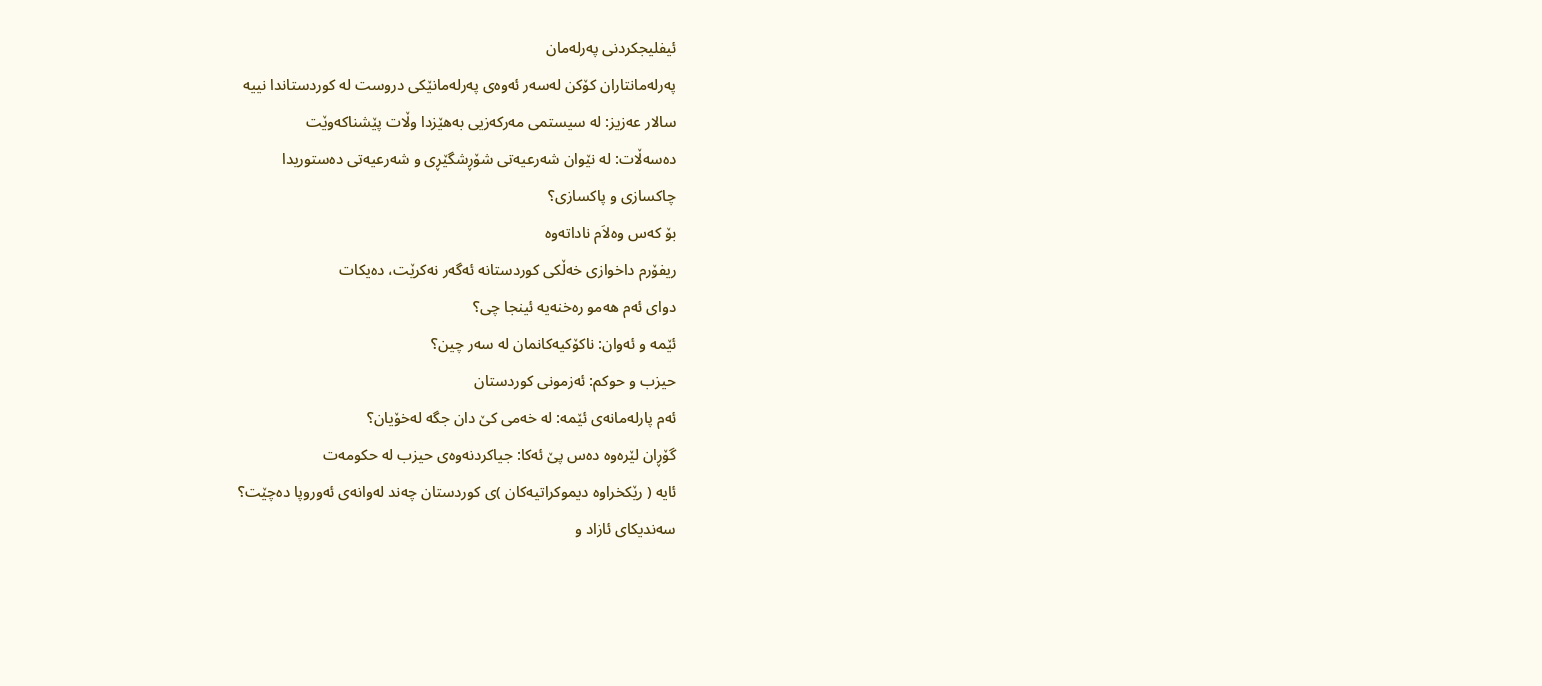ئیفلیجكردنی په‌‌رله‌‌مان
په‌رله‌مانتاران كۆكن له‌سه‌ر ئه‌وه‌ی‌ په‌رله‌مانێكی‌ دروست له‌ كوردستاندا نییه‌
سالار عه‌زیز: له‌ سیستمی مه‌ركه‌زیی به‌هێزدا وڵات پێشناكه‌وێت
ده‌سه‌ڵات: له‌ نێوان شه‌رعیه‌تی‌ شۆڕشگێڕی و شه‌رعیه‌تی‌ ده‌ستوریدا
چاکسازی و پاکسازی؟
بۆ كه‌س وه‌لاَم ناداته‌وه‌
ریفۆرم داخوازی‌ خه‌ڵكی‌ كوردستانه‌ ئه‌گه‌ر نه‌كرێت، ده‌یكات
دوای ئه‌م هه‌مو ره‌خنه‌یه‌ ئینجا چی؟
ئێمه‌ و ئه‌وان: ناکۆکیه‌کانمان له‌ سه‌ر چین؟
حیزب و حوکم: ئه‌زمونی کوردستان
ئه‌م پارله‌مانه‌ی ئێمه‌: له‌ خه‌می کێ دان جگه‌ له‌خۆیان؟
گۆڕان لێره‌وه‌ ده‌س پێ ئه‌کا: جیاکردنه‌وه‌ی حیزب له‌ حکومه‌ت
ئایه‌ ( رێكخراوه‌ دیموكراتیه‌كان )ی كوردستان چه‌ند له‌وانه‌ی ئه‌وروپا ده‌چێت؟
سه‌ندیكای‌ ئازاد ‌و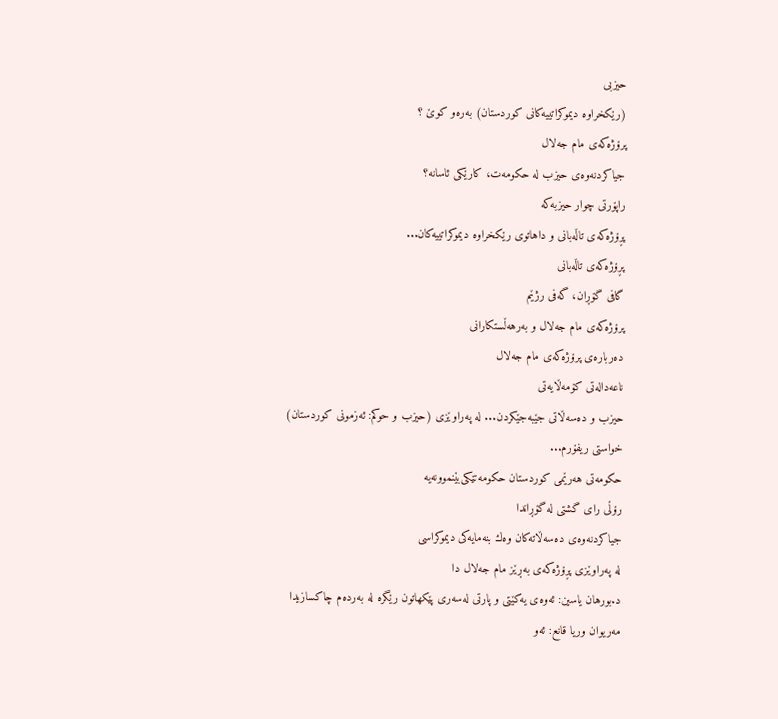حیزبی‌
(رێكخراوه‌ دیموكراتییه‌كانی كوردستان) به‌ره‌و كوێ‌ ؟
پرۆژه‌که‌ی مام جه‌لال
جیاكردنه‌وه‌ی‌ حیزب له‌ حكومه‌ت، كارێكی‌ ئاسانه‌؟
راپۆرتی‌ چوار حیزبه‌كه‌
پڕۆژه‌كه‌ی‌ تاڵه‌بانی‌ و داهاتوی‌ رێكخراوه‌ دیموكراتییه‌كان...
پڕۆژه‌كه‌ی‌ تاڵه‌بانی‌
گافی گۆڕان‌، گه‌فی رژێم
پرۆژه‌كه‌ی‌ مام جه‌لال و به‌رهه‌ڵستكارانی‌
ده‌رباره‌ی‌ پرۆژه‌كه‌ی‌ مام جه‌لال
ناعه‌داله‌تی كۆمه‌ڵایه‌تی
حیزب و ده‌سه‌ڵاتی‌ جێبه‌جێكردن... له‌ په‌راوێزی ‌(حیزب و حوكم: ئه‌زمونی‌ كوردستان)
خواستی‌ ریفۆرم...
حكومه‌تی‌ هه‌رێمی‌ كوردستان حكومه‌تێكی‌بێنموونه‌یه‌
رۆڵی‌ رای‌ گشتی‌ له‌ گۆڕاندا
جیاكردنه‌وه‌ی‌ ده‌سه‌ڵاته‌كان وه‌ك بنه‌مایه‌كی‌ دیموكراسی‌
له‌ په‌راوێزی‌ پڕۆژه‌كه‌ی‌ به‌ڕێز مام جه‌لال دا
د.بورهان یاسین: ئه‌وه‌ی‌ یه‌كێتی‌ ‌و پارتی‌ له‌سه‌ری‌ پێكهاتون رێگره‌ له‌ به‌رده‌م چاكسازیدا
مه‌ریوان وریا قانع: ئه‌و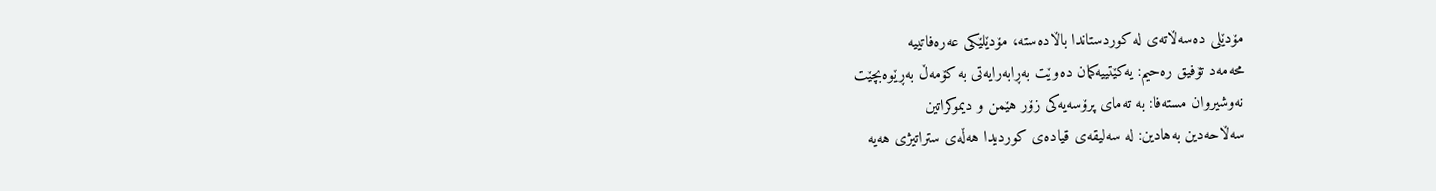مۆدێلی‌ ده‌سه‌ڵاته‌ی‌ له‌ كوردستاندا باڵاده‌سته‌، مۆدێلێكی‌ عه‌ره‌فاتییه‌
محه‌مه‌د تۆفیق ره‌حیم: یەكێتییەكمان دەوێت بەڕابەرایەتی بە كۆمەڵ بەڕێوەبچێت
نه‌وشیروان مسته‌فا: بە تەمای پرۆسەیەكی زۆر هێمن و دیموكراتین
سه‌ڵاحه‌دین به‌هادین: له‌ سه‌لیقه‌ی‌ قیاده‌ی‌ كوردیدا هه‌ڵه‌ی‌ ستراتیژی‌ هه‌یه‌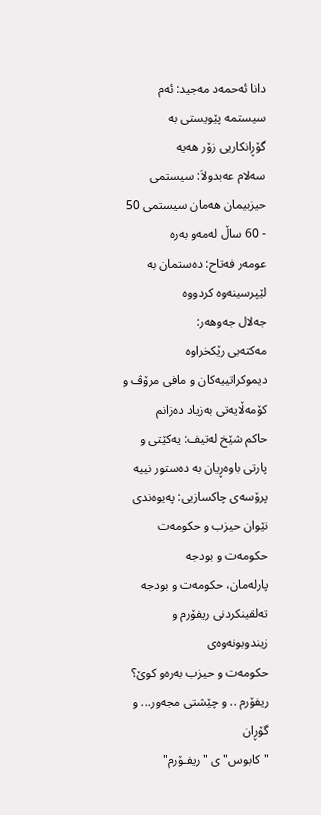دانا ئه‌حمه‌د مه‌جید: ئه‌م سیستمه‌ پێویستی به‌ گۆڕانكاریی زۆر هه‌یه‌
سه‌لام عه‌بدولاَ: سیستمی‌ حیزبیمان هه‌مان سیستمی‌ 50 - 60 ساڵ له‌مه‌و به‌ره‌
عومه‌ر فه‌تاح: ده‌ستمان به‌ لێپرسینه‌وه‌ كردووه‌
جه‌لال جه‌وهه‌ر:
مه‌كته‌بی‌ رێكخراوه‌ دیموكراتییه‌كان و مافی‌ مرۆڤ و كۆمه‌ڵایه‌تی‌ به‌زیاد ده‌زانم
حاكم شێخ له‌تیف: یه‌كێتی‌ و پارتی‌ باوه‌ڕیان به‌ ده‌ستور نییه
پرۆسه‌ی‌ چاكسازیی‌: په‌یوه‌ندی‌ نێوان حیزب و حكومه‌ت
حکومه‌ت و بودجه
پارله‌مان، حکومه‌ت و بودجه
ته‌لقینكردنی ریفۆرم ‌و زیندوبونه‌وه‌ی
حكومه‌ت ‌و حیزب به‌ره‌و كوێ‌؟
ریفۆرم .. و چێشتی مجه‌ور... و گۆڕان
"كابوس"ی "ریفـۆرم"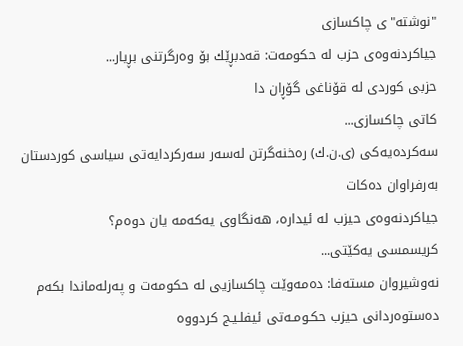"نوشته‌"ی‌ چاكسازی
جیاكردنه‌وه‌ی‌ حزب له‌ حكومه‌ت: قه‌دبڕێك بۆ وه‌رگرتنی‌ بڕیار...
حزبی كوردی له‌ قۆناغی گۆڕان دا
كاتی چاكسازی...
سه‌كرده‌یه‌كی (ی‌.ن.ك) ره‌خنه‌گرتن له‌سه‌ر سه‌ركردایه‌تی‌ سیاسی كوردستان به‌رفراوان ده‌كات
جیاكردنه‌وه‌ی‌ حیزب له‌ ئیداره‌، هه‌نگاوی یه‌که‌مه‌ یان دوه‌م‌؟
كریسمسی‌ یه‌كێتی‌...
نه‌وشیروان مسته‌فا: ده‌مه‌وێت چاكسازیی‌ له‌ حكومه‌ت و په‌رله‌ماندا بكه‌م
ده‌ستوه‌ردانی‌ حیزب حكـومـه‌تی‌ ئیفلـیـج كردووه‌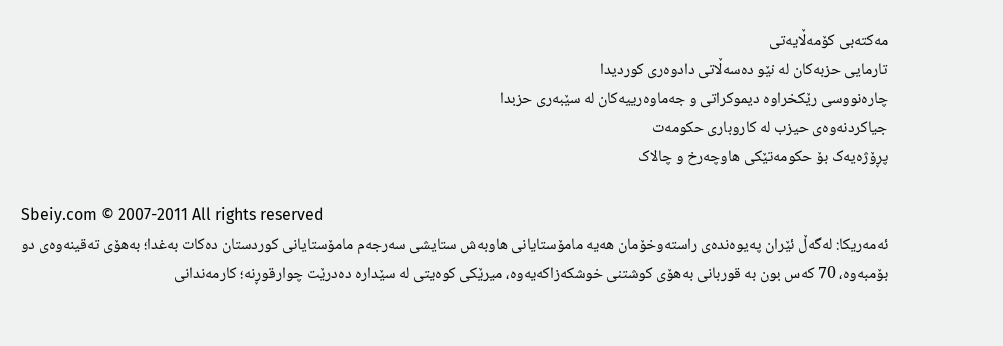مه‌كته‌بی‌ كۆمه‌ڵایه‌تی‌
تارمایی‌ حزبه‌كان له‌ نێو ده‌سه‌ڵاتی‌ دادوه‌ری کوردیدا
چاره‌نووسی‌ رێكخراوه‌ دیموكراتی و جه‌ماوه‌رییه‌كان له‌ سێبه‌ری‌ حزبدا
جیاكردنه‌وه‌ی‌ حیزب له‌ كاروباری‌ حكومه‌ت
پڕۆژه‌یه‌ک بۆ حکومه‌تێکی هاوچه‌رخ و چالاک

Sbeiy.com © 2007-2011 All rights reserved
ئه‌مه‌ریكا: له‌گه‌ڵ ئێران په‌یوه‌نده‌ی‌ راسته‌وخۆمان هه‌یه‌ مامۆستایانی هاوبه‌ش ستایشی سه‌رجه‌م مامۆستایانی‌ كوردستان ده‌كات به‌غدا؛ به‌هۆی ته‌قینه‌وه‌ی دو بۆمبه‌وه، 70 كه‌س بون به‌ قوربانی‌ به‌هۆی‌ كوشتنی‌ خوشكه‌زاكه‌یه‌وه‌، میرێكی كوه‌یتی‌ له‌ سێداره‌ ده‌درێت چوارقوڕنه‌؛ كارمه‌ندانی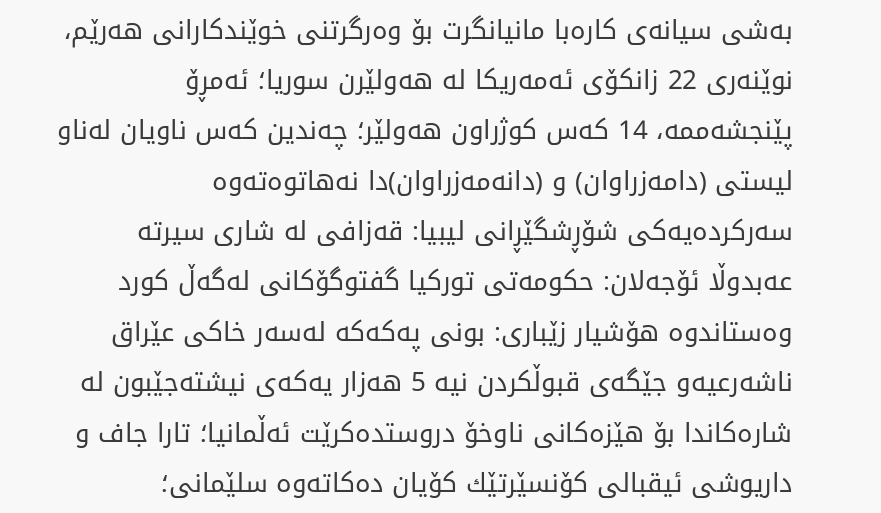به‌شی سیانه‌ی كاره‌با مانیانگرت بۆ وه‌رگرتنی خوێندكارانی هه‌رێم، نوێنه‌ری‌ 22 زانكۆی‌ ئه‌مه‌ریكا له‌ هه‌ولێرن سوریا؛ ئه‌مڕۆ پێنجشه‌ممه‌، 14 كه‌س كوژراون هه‌ولێر؛ چه‌ندین كه‌س ناویان له‌ناو ليستى (دامه‌زراوان) و (دانه‌مه‌زراوان)دا نه‌هاتوه‌ته‌وه‌ سه‌ركرده‌یه‌كی شۆڕشگێڕانی‌ لیبیا: قه‌زافی له‌ شاری‌ سیرته‌ عه‌بدوڵا ئۆجه‌لان: حكومه‌تی‌ توركیا گفتوگۆكانی‌ له‌گه‌ڵ كورد وه‌ستاندوه‌ هۆشیار زێباری‌: بونی په‌كه‌كه‌ له‌سه‌ر خاكی عێراق ناشه‌رعیه‌و جێگه‌ی‌ قبوڵكردن نیه‌ 5 هه‌زار یه‌كه‌ی‌ نیشته‌جێبون له‌ شاره‌كاندا بۆ هێزه‌كانی ناوخۆ دروستده‌كرێت ئه‌ڵمانیا؛ تارا جاف و داریوشی‌ ئیقبالی‌ كۆنسێرتێك كۆیان ده‌كاته‌وه‌ سلێمانی؛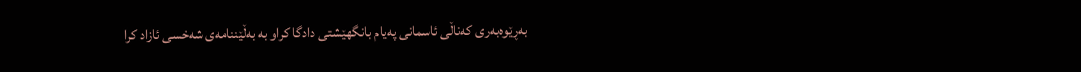به‌ڕێوه‌به‌ری كه‌ناڵی ئاسمانی په‌یام بانگهێشتی دادگا کراو به‌ به‌ڵێننامه‌ی شه‌خسی ئازاد کرا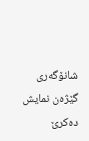شانۆگه‌ری‌ گێژه‌ن نمایش ده‌كرێ